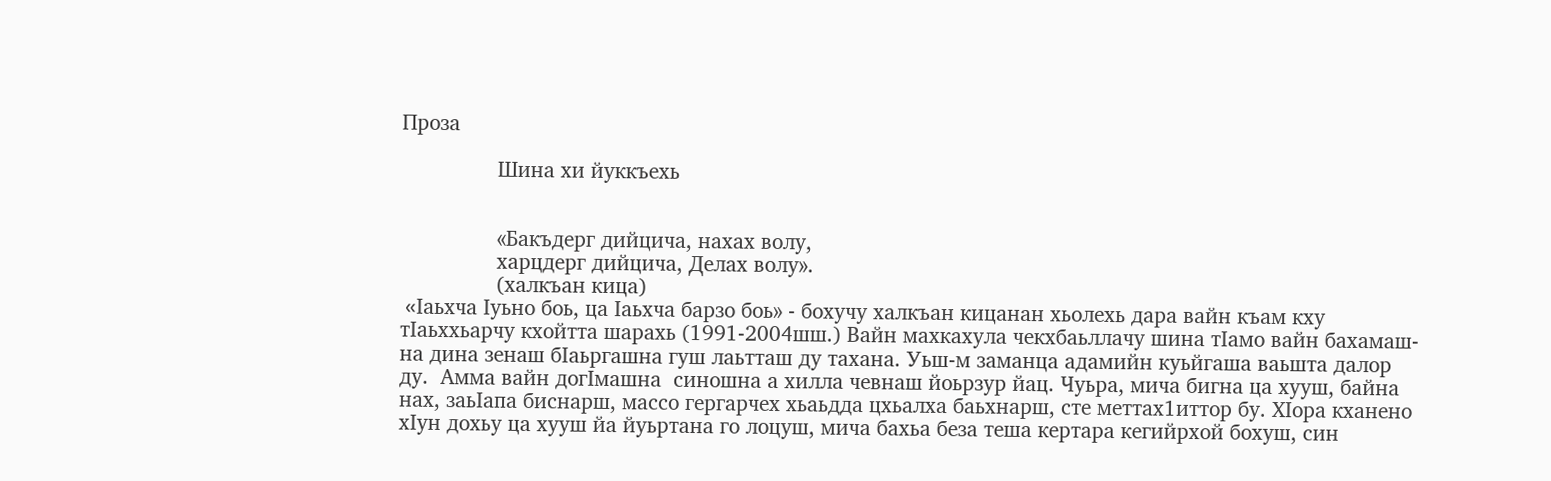Проза

                Шина хи йуккъехь


                «Бакъдерг дийцича, нахах волу,
                харцдерг дийцича, Делах волу».
                (халкъан кица)
 «Iаьхча Iуьно боь, ца Iаьхча барзо боь» - бохучу халкъан кицанан хьолехь дара вайн къам кху тIаьххьарчу кхойтта шарахь (1991-2004шш.) Вайн махкахула чекхбаьллачу шина тIамо вайн бахамаш-на дина зенаш бIаьргашна гуш лаьтташ ду тахана. Уьш-м заманца адамийн куьйгаша ваьшта далор ду.  Амма вайн догIмашна  синошна а хилла чевнаш йоьрзур йац. Чуьра, мича бигна ца хууш, байна нах, заьIапа биснарш, массо гергарчех хьаьдда цхьалха баьхнарш, сте меттах1иттор бу. ХIора кханено хIун дохьу ца хууш йа йуьртана го лоцуш, мича бахьа беза теша кертара кегийрхой бохуш, син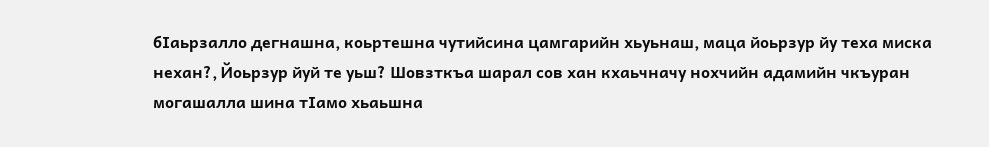бIаьрзалло дегнашна, коьртешна чутийсина цамгарийн хьуьнаш, маца йоьрзур йу теха миска нехан?, Йоьрзур йуй те уьш? Шовзткъа шарал сов хан кхаьчначу нохчийн адамийн чкъуран могашалла шина тIамо хьаьшна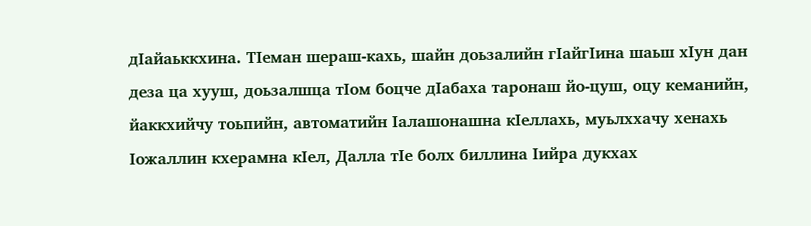дIайаьккхина. ТIеман шераш-кахь, шайн доьзалийн гIайгIина шаьш хIун дан деза ца хууш, доьзалшца тIом боцче дIабаха таронаш йо-цуш, оцу кеманийн, йаккхийчу тоьпийн, автоматийн Iалашонашна кIеллахь, муьлххачу хенахь Iожаллин кхерамна кIел, Далла тIе болх биллина Iийра дукхах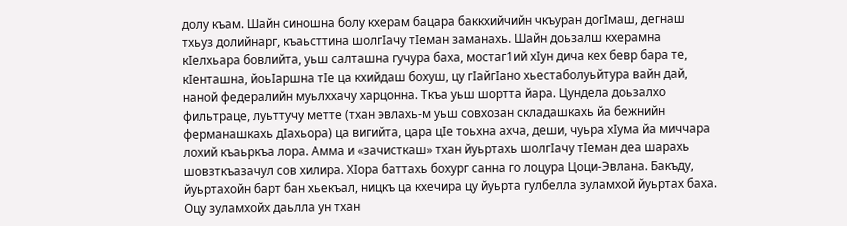долу къам. Шайн синошна болу кхерам бацара баккхийчийн чкъуран догIмаш, дегнаш тхьуз долийнарг, къаьсттина шолгIачу тIеман заманахь. Шайн доьзалш кхерамна кIелхьара бовлийта, уьш салташна гучура баха, мостаг1ий хIун дича кех бевр бара те, кIенташна, йоьIаршна тIе ца кхийдаш бохуш, цу гIайгIано хьестаболуьйтура вайн дай, наной федералийн муьлххачу харцонна. Ткъа уьш шортта йара. Цундела доьзалхо фильтраце, луьттучу метте (тхан эвлахь-м уьш совхозан складашкахь йа бежнийн ферманашкахь дIахьора) ца вигийта, цара цIе тоьхна ахча, деши, чуьра хIума йа миччара лохий къаьркъа лора. Амма и «зачисткаш» тхан йуьртахь шолгIачу тIеман деа шарахь шовзткъазачул сов хилира. ХIора баттахь бохург санна го лоцура Цоци-Эвлана. Бакъду, йуьртахойн барт бан хьекъал, ницкъ ца кхечира цу йуьрта гулбелла зуламхой йуьртах баха. Оцу зуламхойх даьлла ун тхан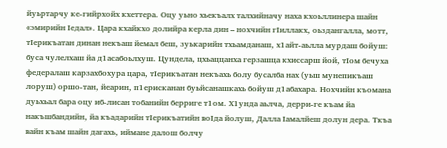йуьртарчу ке-гийрхойх кхеттера. Оцу уьно хьекъалх талхийначу наха кхоьллинера шайн «эмирийн Iедал». Цара кхайкхо долийра керла дин – нохчийн гIиллакх, оьздангалла, мотт, тIерикъатан динан некъаш йемал беш, зуькарийн тхьамданаш, х1айт-аьлла мурдаш бойуш: буса чулелхаш йа д1асабоьлхуш. Цундела, цхьаццанха герзашца кхиссарш йой, тIом бечуха федералаш карзахбохура цара, тIерикъатан некъахь болу бусалба нах (уьш мунепикъаш лоруш) оршо-тан, йеарин, п1ерисканан буьйсанашкахь бойуш д1абахара. Нохчийн къомана дуьхьал бара оцу иб-лисан тобанийн берриге т1ом. Х1унда аьлча, дерри-ге къам йа накъшбандийн, йа къадарийн тIерикъатийн воIда йолуш, Далла Iамалйеш долун дера. Ткъа вайн къам шайн дагахь, иймане далош болчу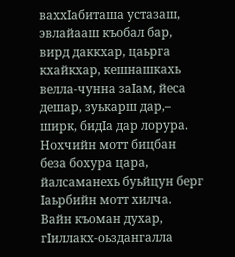ваххIабиташа устазаш, эвлайааш къобал бар, вирд даккхар, цаьрга кхайкхар, кешнашкахь велла-чунна заIам, йеса дешар, зуькарш дар,– ширк, бидIа дар лорура. Нохчийн мотт бицбан беза бохура цара, йалсаманехь буьйцун берг Iаьрбийн мотт хилча. Вайн къоман духар, гIиллакх-оьздангалла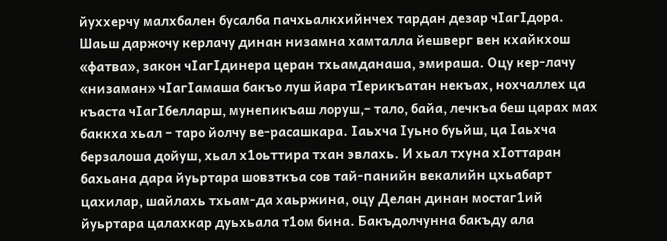йуххерчу малхбален бусалба пачхьалкхийнчех тардан дезар чIагIдора. Шаьш даржочу керлачу динан низамна хамталла йешверг вен кхайкхош «фатва», закон чIагIдинера церан тхьамданаша, эмираша. Оцу кер-лачу «низаман» чIагIамаша бакъо луш йара тIерикъатан некъах, нохчаллех ца къаста чIагIбелларш, мунепикъаш лоруш,– тало, байа, лечкъа беш царах мах баккха хьал – таро йолчу ве-расашкара. Iаьхча Iуьно буьйш, ца Iаьхча берзалоша дойуш, хьал х1оьттира тхан эвлахь. И хьал тхуна хIоттаран бахьана дара йуьртара шовзткъа сов тай-панийн векалийн цхьабарт цахилар, шайлахь тхьам-да хаьржина, оцу Делан динан мостаг1ий йуьртара цалахкар дуьхьала т1ом бина. Бакъдолчунна бакъду ала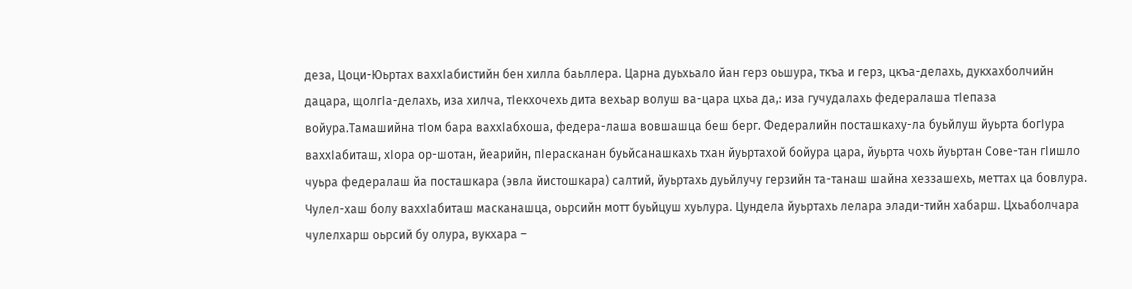деза, Цоци-Юьртах ваххIабистийн бен хилла баьллера. Царна дуьхьало йан герз оьшура, ткъа и герз, цкъа-делахь, дукхахболчийн дацара, щолгIа-делахь, иза хилча, тIекхочехь дита вехьар волуш ва-цара цхьа да,: иза гучудалахь федералаша тIепаза войура.Тамашийна тIом бара ваххIабхоша, федера-лаша вовшашца беш берг. Федералийн посташкаху-ла буьйлуш йуьрта богIура ваххIабиташ, хIора ор-шотан, йеарийн, пIерасканан буьйсанашкахь тхан йуьртахой бойура цара, йуьрта чохь йуьртан Сове-тан гIишло чуьра федералаш йа посташкара (эвла йистошкара) салтий, йуьртахь дуьйлучу герзийн та-танаш шайна хеззашехь, меттах ца бовлура. Чулел-хаш болу ваххIабиташ масканашца, оьрсийн мотт буьйцуш хуьлура. Цундела йуьртахь лелара элади-тийн хабарш. Цхьаболчара чулелхарш оьрсий бу олура, вукхара –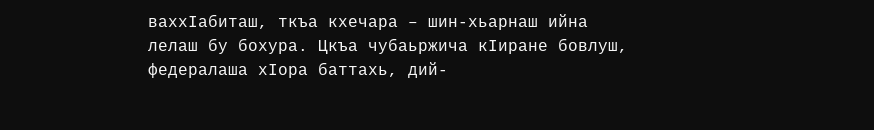ваххIабиташ, ткъа кхечара – шин-хьарнаш ийна лелаш бу бохура. Цкъа чубаьржича кIиране бовлуш, федералаша хIора баттахь, дий-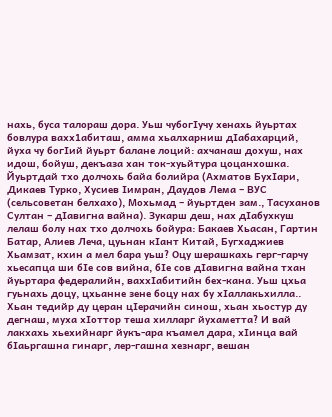нахь, буса талораш дора. Уьш чубогIучу хенахь йуьртах бовлура вахх1абиташ, амма хьалхарниш дIабахарций, йуха чу богIий йуьрт балане лоций: ахчанаш дохуш, нах идош, бойуш, декъаза хан ток-хуьйтура цоцанхошка. Йуьртдай тхо долчохь байа болийра (Ахматов БухIари, Дикаев Турко, Хусиев Iимран, Даудов Лема – ВУС (сельсоветан белхахо), Мохьмад – йуьртден зам., Тасуханов Султан – дIавигна вайна). Зукарш деш, нах дIабухкуш лелаш болу нах тхо долчохь бойура: Бакаев Хьасан, Гартин Батар, Алиев Леча, цуьнан кIант Китай, Бугхаджиев Хьамзат, кхин а мел бара уьш? Оцу шерашкахь герг-гарчу хьесапца ши бIе сов вийна, бIе сов дIавигна вайна тхан йуьртара федералийн, ваххIабитийн бех-кана. Уьш цхьа гуьнахь доцу, цхьанне зене боцу нах бу хIаллакьхилла.. Хьан тедийр ду церан цIерачийн синош, хьан хьостур ду дегнаш, муха хIоттор теша хилларг йухаметта? И вай лакхахь хьехийнарг йукъ-ара къамел дара, хIинца вай бIаьргашна гинарг, лер-гашна хезнарг, вешан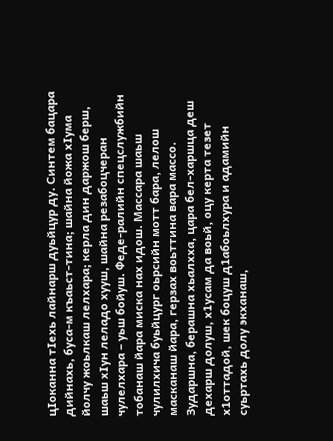цIоканна тIехь лайнарш дуьйцур ду. Синтем бацара дийнахь, буса-м къаьст-тина; шайна йожа хIума йолчу жоьлкаш лелхара; керла дин даржош берш, шаьш хIун леладо хууш, шайна резабоцчеран чулелхара – уьш бойуш. Феде-ралийн спецслужбийн тобанаш йара миска нах идош. Массара шаьш чулилхича буьйцург оьрсийн мотт бара, лелош масканаш йара, герзах воьттина вара массо. Зударшна, берашна хьалхха, цара бел-харшца деш дехарш долуш, х1усам да воьй, оцу керта тезет х1оттадой, шек боцуш д1абоьлхура и адамийн суьртахь долу экханаш,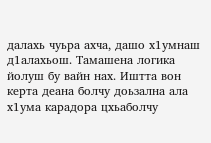далахь чуьра ахча, дашо х1умнаш д1алахьош. Тамашена логика йолуш бу вайн нах. Иштта вон керта деана болчу доьзална ала х1ума карадора цхьаболчу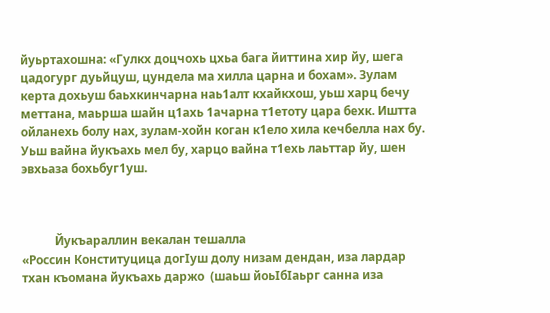йуьртахошна: «Гулкх доцчохь цхьа бага йиттина хир йу, шега цадогург дуьйцуш, цундела ма хилла царна и бохам». Зулам керта дохьуш баьхкинчарна наь1алт кхайкхош, уьш харц бечу меттана, маьрша шайн ц1ахь 1ачарна т1етоту цара бехк. Иштта ойланехь болу нах, зулам-хойн коган к1ело хила кечбелла нах бу. Уьш вайна йукъахь мел бу, харцо вайна т1ехь лаьттар йу, шен эвхьаза бохьбуг1уш.



           Йукъараллин векалан тешалла
«Россин Конституцица догIуш долу низам дендан, иза лардар тхан къомана йукъахь даржо  (шаьш йоьIбIаьрг санна иза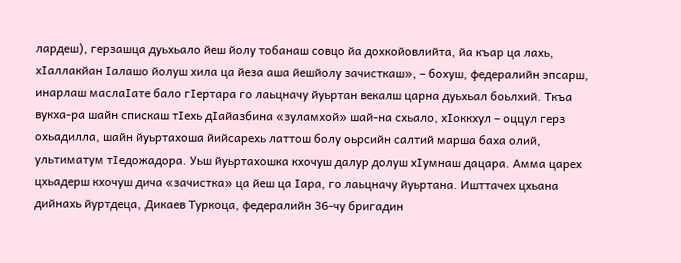лардеш), герзашца дуьхьало йеш йолу тобанаш совцо йа дохкойовлийта, йа къар ца лахь, хIаллакйан Iалашо йолуш хила ца йеза аша йешйолу зачисткаш», – бохуш, федералийн эпсарш, инарлаш маслаIате бало гIертара го лаьцначу йуьртан векалш царна дуьхьал боьлхий. Ткъа вукха-ра шайн спискаш тIехь дIайазбина «зуламхой» шай-на схьало, хIоккхул – оццул герз охьадилла, шайн йуьртахоша йийсарехь латтош болу оьрсийн салтий марша баха олий, ультиматум тIедожадора. Уьш йуьртахошка кхочуш далур долуш хIумнаш дацара. Амма царех цхьадерш кхочуш дича «зачистка» ца йеш ца Iара, го лаьцначу йуьртана. Ишттачех цхьана дийнахь йуртдеца, Дикаев Туркоца, федералийн 36-чу бригадин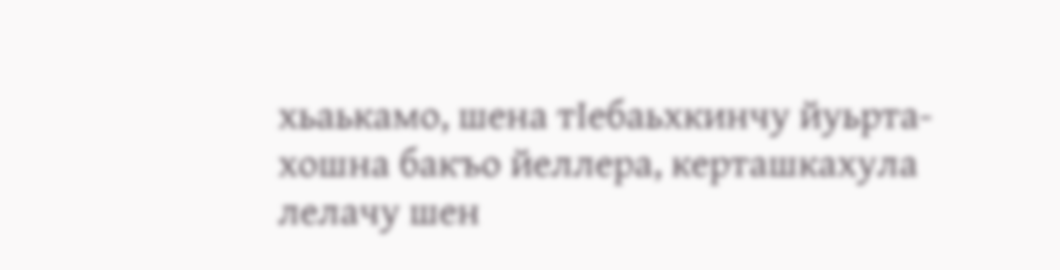хьаькамо, шена тIебаьхкинчу йуьрта-хошна бакъо йеллера, керташкахула лелачу шен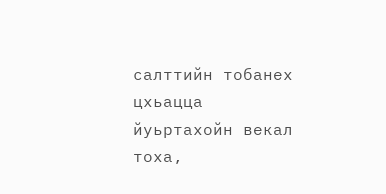салттийн тобанех цхьацца йуьртахойн векал тоха,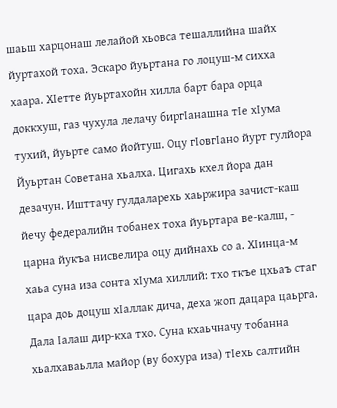шаьш харцонаш лелайой хьовса тешаллийна шайх йуртахой тоха. Эскаро йуьртана го лоцуш-м сихха хаара. ХIетте йуьртахойн хилла барт бара орца доккхуш, газ чухула лелачу биргIанашна тIе хIума тухий, йуьрте само йойтуш. Оцу гIовгIано йурт гулйора Йуьртан Советана хьалха. Цигахь кхел йора дан дезачун. Ишттачу гулдаларехь хаьржира зачист-каш йечу федералийн тобанех тоха йуьртара ве-калш, - царна йукъа нисвелира оцу дийнахь со а. ХIинца-м хаьа суна иза сонта хIума хиллий: тхо ткъе цхьаъ стаг цара доь доцуш хIаллак дича, деха жоп дацара цаьрга. Дала Iалаш дир-кха тхо. Суна кхаьчначу тобанна хьалхаваьлла майор (ву бохура иза) тIехь салтийн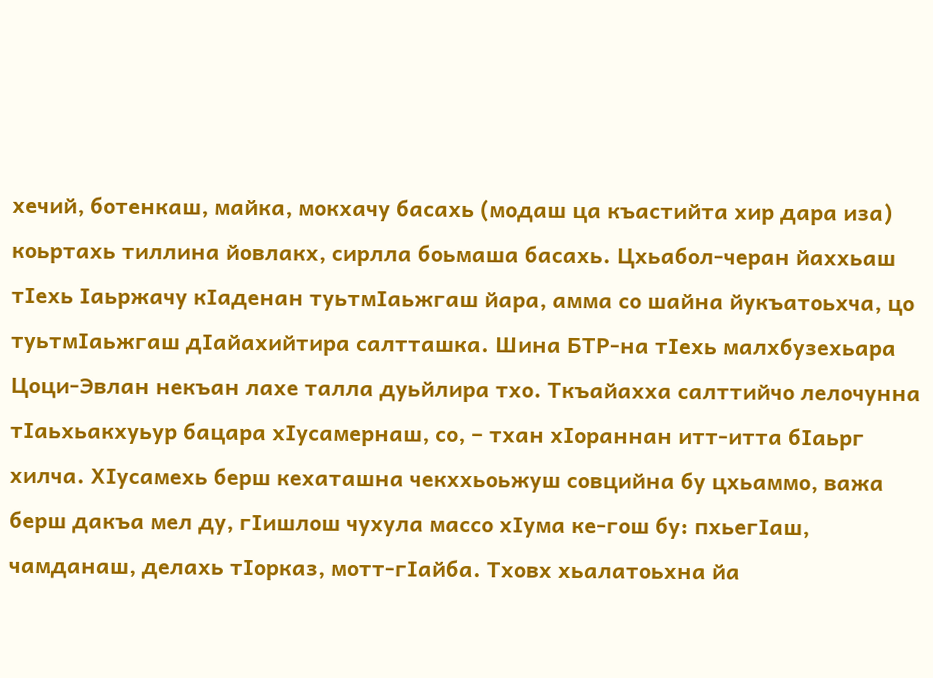хечий, ботенкаш, майка, мокхачу басахь (модаш ца къастийта хир дара иза) коьртахь тиллина йовлакх, сирлла боьмаша басахь. Цхьабол-черан йаххьаш тIехь Iаьржачу кIаденан туьтмIаьжгаш йара, амма со шайна йукъатоьхча, цо туьтмIаьжгаш дIайахийтира салтташка. Шина БТР-на тIехь малхбузехьара Цоци-Эвлан некъан лахе талла дуьйлира тхо. Ткъайахха салттийчо лелочунна тIаьхьакхуьур бацара хIусамернаш, со, – тхан хIораннан итт-итта бIаьрг хилча. ХIусамехь берш кехаташна чекххьоьжуш совцийна бу цхьаммо, важа берш дакъа мел ду, гIишлош чухула массо хIума ке-гош бу: пхьегIаш, чамданаш, делахь тIорказ, мотт-гIайба. Тховх хьалатоьхна йа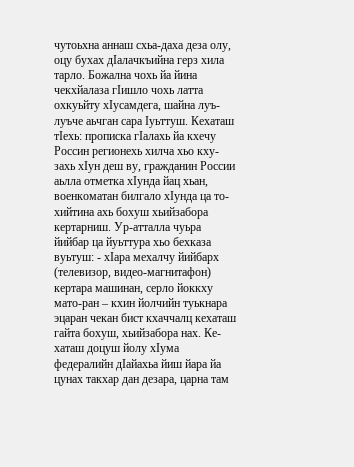чутоьхна аннаш схьа-даха деза олу, оцу бухах дIалачкъийна герз хила тарло. Божална чохь йа йина чекхйалаза гIишло чохь латта охкуьйту хIусамдега, шайна луъ-луъче аьчган сара Iуьттуш. Кехаташ тIехь: прописка гIалахь йа кхечу Россин регионехь хилча хьо кху-захь хIун деш ву, гражданин России аьлла отметка хIунда йац хьан, военкоматан билгало хIунда ца то-хийтина ахь бохуш хьийзабора кертарниш. Ур-атталла чуьра йийбар ца йуьттура хьо бехказа вуьтуш: - хIара мехалчу йийбарх (телевизор, видео-магнитафон) кертара машинан, серло йоккху мато-ран – кхин йолчийн туькнара эцаран чекан бист кхаччалц кехаташ гайта бохуш, хьийзабора нах. Ке-хаташ доцуш йолу хIума федералийн дIайахьа йиш йара йа цунах такхар дан дезара, царна там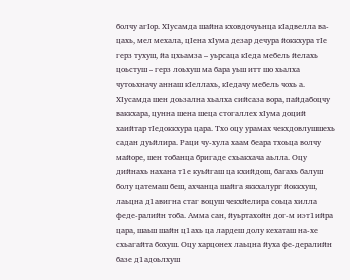болчу агIор. ХIусамда шайна кховдочуьнца кIадвелла ва-цахь, мел мехала, цIена хIума дезар дечура йоккхура тIе герз тухуш, йа цхьамза – уьрсаца кIеда мебель йелахь цоьстуш – герз лоьхуш ма бара уьш итт шо хьалха чутоьхначу аннаш кIеллахь, кIедачу мебель чохь а. ХIусамда шен доьзална хьалха сийсаза вора, пайдабоцчу ваккхара, цунна шена шеца стогаллех хIума доций хаийтар тIедоккхура цара. Тхо оцу урамах чекхдовлушшехь садан дуьйлира. Раци чу-хула хаам беара тхоьца волчу майоре, шен тобанца бригаде схьакхача аьлла. Оцу дийнахь нахана т1е куьйгаш ца кхийдош, багахь балуш болу цатемаш беш, ахчанца шайга яккхалург йоккхуш, лаьцна д1авигна стаг воцуш чекхйелира соьца хилла феде-ралийн тоба. Амма сан, йуьртахойн дог-м иэт1ийра цара, шаьш шайн ц1ахь ца лардеш долу кехаташ на-хе схьагайта бохуш. Оцу харцонех лаьцна йуха фе-дералийн базе д1адоьлхуш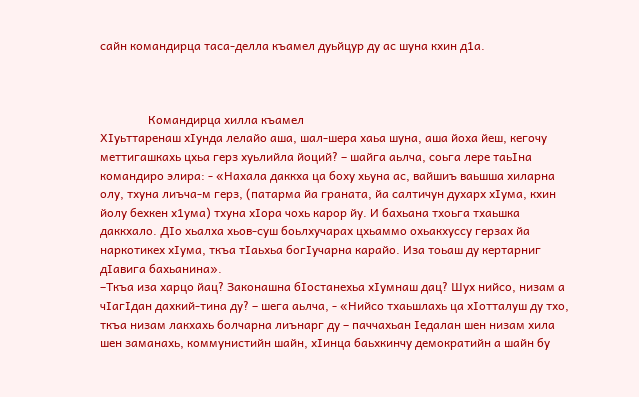сайн командирца таса-делла къамел дуьйцур ду ас шуна кхин д1а.



                Командирца хилла къамел
ХIуьттаренаш хIунда лелайо аша, шал-шера хаьа шуна, аша йоха йеш, кегочу меттигашкахь цхьа герз хуьлийла йоций? – шайга аьлча, соьга лере таьIна командиро элира: - «Нахала даккха ца боху хьуна ас, вайшиъ ваьшша хиларна олу, тхуна лиъча-м герз, (патарма йа граната, йа салтичун духарх хIума, кхин йолу бехкен х1ума) тхуна хIора чохь карор йу. И бахьана тхоьга тхаьшка даккхало. ДIо хьалха хьов-суш боьлхучарах цхьаммо охьакхуссу герзах йа наркотикех хIума, ткъа тIаьхьа богIучарна карайо. Иза тоьаш ду кертарниг дIавига бахьанина».
–Ткъа иза харцо йац? Законашна бIостанехьа хIумнаш дац? Шух нийсо, низам а чIагIдан дахкий-тина ду? – шега аьлча, - «Нийсо тхаьшлахь ца хIотталуш ду тхо, ткъа низам лакхахь болчарна лиънарг ду – паччахьан Iедалан шен низам хила шен заманахь, коммунистийн шайн, хIинца баьхкинчу демократийн а шайн бу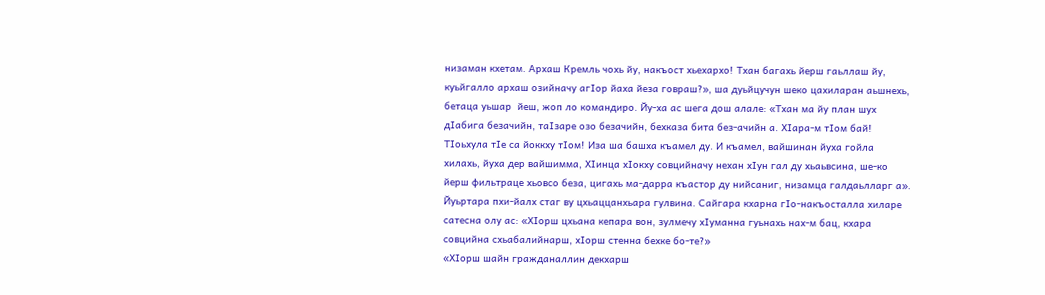низаман кхетам. Архаш Кремль чохь йу, накъост хьехархо! Тхан багахь йерш гаьллаш йу, куьйгалло архаш озийначу агIор йаха йеза говраш?», ша дуьйцучун шеко цахиларан аьшнехь, бетаца уьшар  йеш, жоп ло командиро. Йу-ха ас шега дош алале: «Тхан ма йу план шух дIабига безачийн, таIзаре озо безачийн, бехказа бита без-ачийн а. ХIара-м тIом бай! ТIоьхула тIе са йоккху тIом! Иза ша башха къамел ду. И къамел, вайшинан йуха гойла хилахь, йуха дер вайшимма, ХIинца хIокху совцийначу нехан хIун гал ду хьаьвсина, ше-ко йерш фильтраце хьовсо беза, цигахь ма-дарра къастор ду нийсаниг, низамца галдаьлларг а». Йуьртара пхи-йалх стаг ву цхьаццанхьара гулвина. Сайгара кхарна гIо-накъосталла хиларе сатесна олу ас: «ХIорш цхьана кепара вон, зулмечу хIуманна гуьнахь нах-м бац, кхара совцийна схьабалийнарш, хIорш стенна бехке бо-те?»
«ХIорш шайн гражданаллин декхарш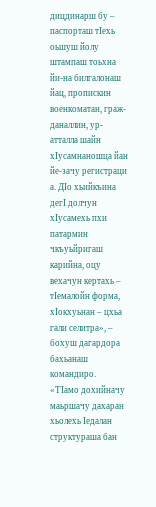дицдинарш бу – паспорташ тIехь оьшуш йолу штампаш тоьхна йи-на билгалонаш йац, пропискин военкоматан, граж-даналлин, ур-атталла шайн хIусамнаношца йан йе-зачу регистраци а. ДIо хьийкъина дегI долчун хIусамехь пхи патармин чкъуьйригаш карийна, оцу вехачун кертахь – тIемалойн форма, хIокхуьнан – цхьа гали селитра», – бохуш дагардора бахьанаш командиро.
«ТIамо дохийначу маьршачу дахаран хьолехь Iедалан структураша бан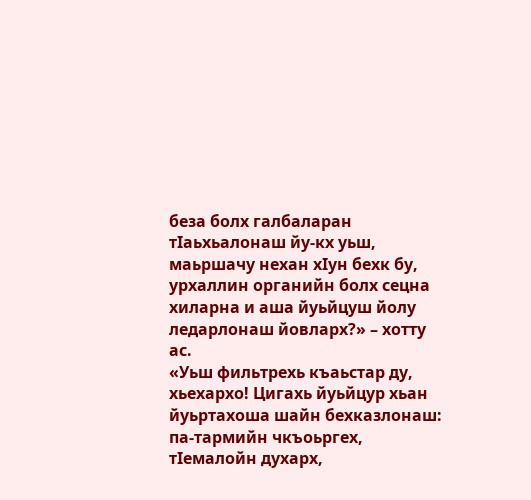беза болх галбаларан тIаьхьалонаш йу-кх уьш, маьршачу нехан хIун бехк бу, урхаллин органийн болх сецна хиларна и аша йуьйцуш йолу ледарлонаш йовларх?» – хотту ас.
«Уьш фильтрехь къаьстар ду, хьехархо! Цигахь йуьйцур хьан йуьртахоша шайн бехказлонаш: па-тармийн чкъоьргех, тIемалойн духарх,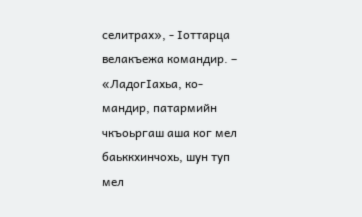селитрах», - Iоттарца велакъежа командир. – «ЛадогIахьа, ко-мандир, патармийн чкъоьргаш аша ког мел баьккхинчохь, шун туп мел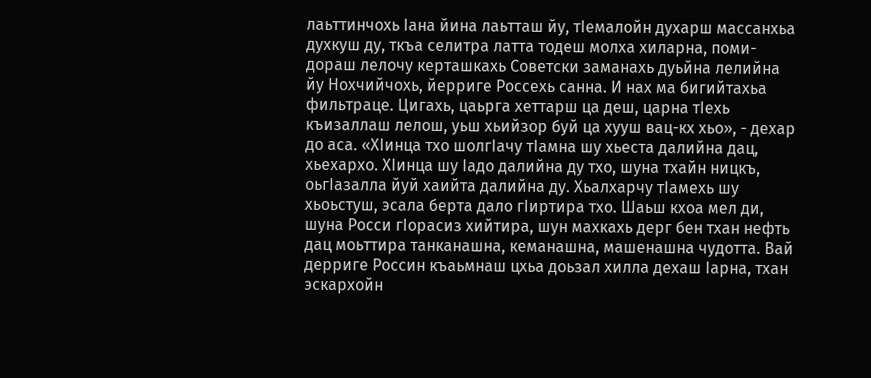лаьттинчохь Iана йина лаьтташ йу, тIемалойн духарш массанхьа духкуш ду, ткъа селитра латта тодеш молха хиларна, поми-дораш лелочу керташкахь Советски заманахь дуьйна лелийна йу Нохчийчохь, йерриге Россехь санна. И нах ма бигийтахьа фильтраце. Цигахь, цаьрга хеттарш ца деш, царна тIехь къизаллаш лелош, уьш хьийзор буй ца хууш вац-кх хьо», - дехар до аса. «ХIинца тхо шолгIачу тIамна шу хьеста далийна дац, хьехархо. ХIинца шу Iадо далийна ду тхо, шуна тхайн ницкъ, оьгIазалла йуй хаийта далийна ду. Хьалхарчу тIамехь шу хьоьстуш, эсала берта дало гIиртира тхо. Шаьш кхоа мел ди, шуна Росси гIорасиз хийтира, шун махкахь дерг бен тхан нефть дац моьттира танканашна, кеманашна, машенашна чудотта. Вай дерриге Россин къаьмнаш цхьа доьзал хилла дехаш Iарна, тхан эскархойн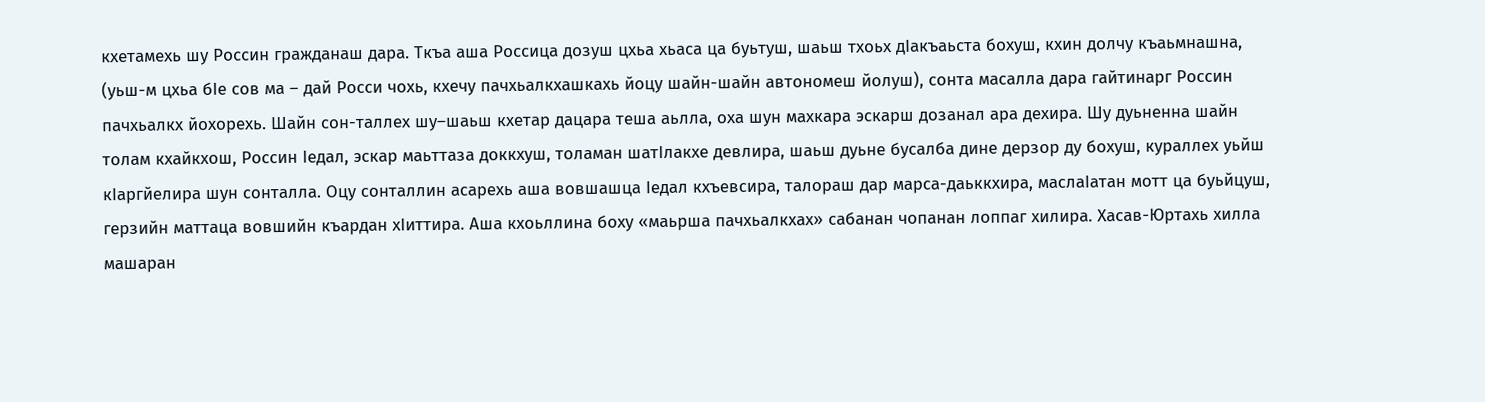кхетамехь шу Россин гражданаш дара. Ткъа аша Россица дозуш цхьа хьаса ца буьтуш, шаьш тхоьх дIакъаьста бохуш, кхин долчу къаьмнашна, (уьш-м цхьа бIе сов ма – дай Росси чохь, кхечу пачхьалкхашкахь йоцу шайн-шайн автономеш йолуш), сонта масалла дара гайтинарг Россин пачхьалкх йохорехь. Шайн сон-таллех шу–шаьш кхетар дацара теша аьлла, оха шун махкара эскарш дозанал ара дехира. Шу дуьненна шайн толам кхайкхош, Россин Iедал, эскар маьттаза доккхуш, толаман шатIлакхе девлира, шаьш дуьне бусалба дине дерзор ду бохуш, кураллех уьйш кIаргйелира шун сонталла. Оцу сонталлин асарехь аша вовшашца Iедал кхъевсира, талораш дар марса-даьккхира, маслаIатан мотт ца буьйцуш, герзийн маттаца вовшийн къардан хIиттира. Аша кхоьллина боху «маьрша пачхьалкхах» сабанан чопанан лоппаг хилира. Хасав-Юртахь хилла машаран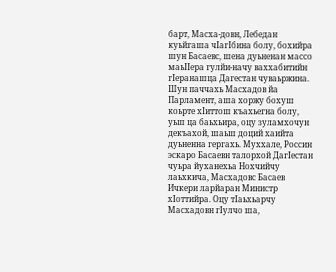барт, Масха-довн, Лебедан куьйгаша чIагIбина болу, бохийра шун Басаевс, шена дуьненан массо маьIIера гулйи-начу ваххабитийн гIеранашца Дагестан чуваьржина. Шун паччахь Масхадов йа Парламент, аша хоржу бохуш коьрте хIиттош къахьегна болу, уьш ца баьхьира, оцу зуламхочун декъахой, шаьш доций хаийта дуьненна гергахь. Муххале, Россин эскаро Басаевн талорхой ДагIестан чуьра йуханехьа Нохчийчу лаьхкича, Масхадовс Басаев Ичкери ларйаран Министр хIоттийра. Оцу тIаьхьарчу Масхадовн гIулчо ша,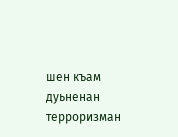шен къам дуьненан терроризман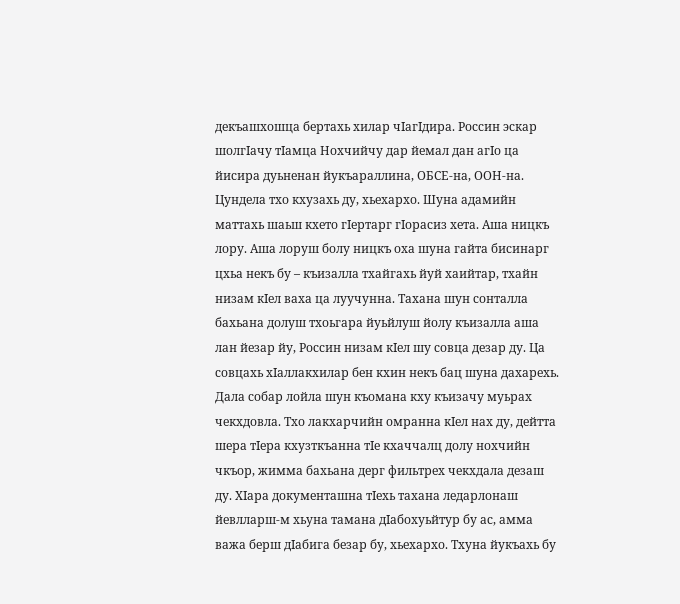декъашхошца бертахь хилар чIагIдира. Россин эскар шолгIачу тIамца Нохчийчу дар йемал дан агIо ца йисира дуьненан йукъараллина, ОБСЕ-на, ООН-на. Цундела тхо кхузахь ду, хьехархо. Шуна адамийн маттахь шаьш кхето гIертарг гIорасиз хета. Аша ницкъ лору. Аша лоруш болу ницкъ оха шуна гайта бисинарг цхьа некъ бу – къизалла тхайгахь йуй хаийтар, тхайн низам кIел ваха ца луучунна. Тахана шун сонталла бахьана долуш тхоьгара йуьйлуш йолу къизалла аша лан йезар йу, Россин низам кIел шу совца дезар ду. Ца совцахь хIаллакхилар бен кхин некъ бац шуна дахарехь. Дала собар лойла шун къомана кху къизачу муьрах чекхдовла. Тхо лакхарчийн омранна кIел нах ду, дейтта шера тIера кхузткъанна тIе кхаччалц долу нохчийн чкъор, жимма бахьана дерг фильтрех чекхдала дезаш ду. ХIара документашна тIехь тахана ледарлонаш йевлларш-м хьуна тамана дIабохуьйтур бу ас, амма важа берш дIабига безар бу, хьехархо. Тхуна йукъахь бу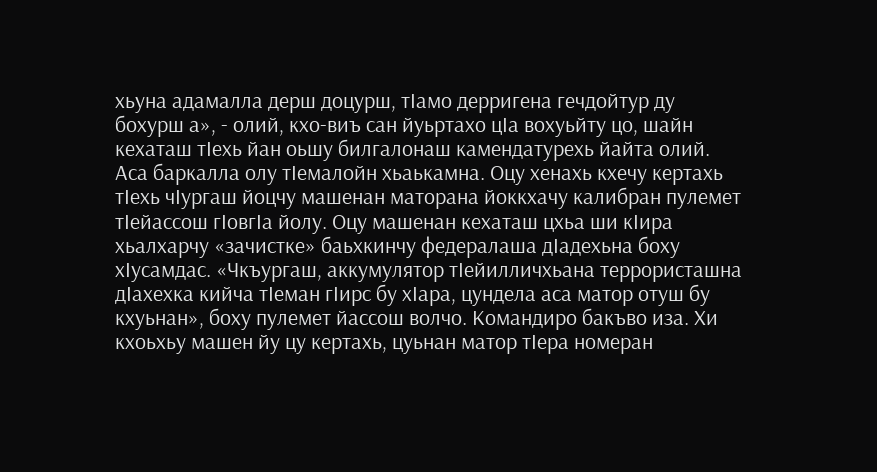хьуна адамалла дерш доцурш, тIамо дерригена гечдойтур ду бохурш а», - олий, кхо-виъ сан йуьртахо цIа вохуьйту цо, шайн кехаташ тIехь йан оьшу билгалонаш камендатурехь йайта олий. Аса баркалла олу тIемалойн хьаькамна. Оцу хенахь кхечу кертахь тIехь чIургаш йоцчу машенан маторана йоккхачу калибран пулемет тIейассош гIовгIа йолу. Оцу машенан кехаташ цхьа ши кIира хьалхарчу «зачистке» баьхкинчу федералаша дIадехьна боху хIусамдас. «Чкъургаш, аккумулятор тIейилличхьана террористашна дIахехка кийча тIеман гIирс бу хIара, цундела аса матор отуш бу кхуьнан», боху пулемет йассош волчо. Командиро бакъво иза. Хи кхоьхьу машен йу цу кертахь, цуьнан матор тIера номеран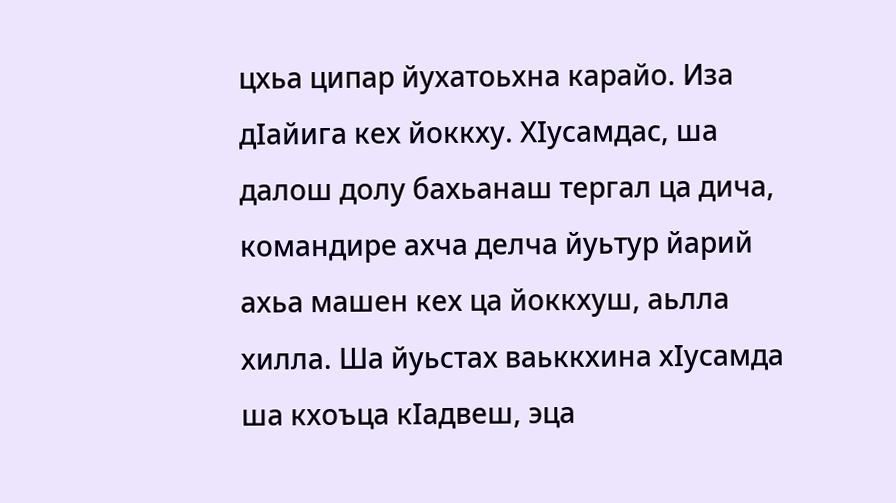цхьа ципар йухатоьхна карайо. Иза дIайига кех йоккху. ХIусамдас, ша далош долу бахьанаш тергал ца дича, командире ахча делча йуьтур йарий ахьа машен кех ца йоккхуш, аьлла хилла. Ша йуьстах ваьккхина хIусамда ша кхоъца кIадвеш, эца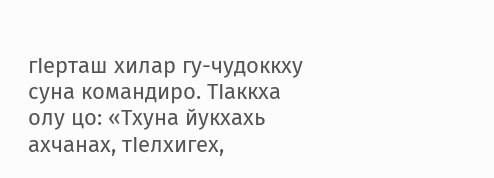гIерташ хилар гу-чудоккху суна командиро. ТIаккха олу цо: «Тхуна йукхахь ахчанах, тIелхигех,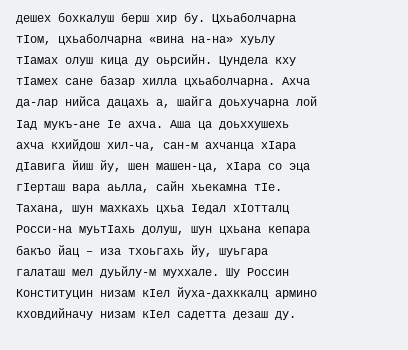дешех бохкалуш берш хир бу. Цхьаболчарна тIом, цхьаболчарна «вина на-на» хуьлу тIамах олуш кица ду оьрсийн. Цундела кху тIамех сане базар хилла цхьаболчарна. Ахча да-лар нийса дацахь а, шайга доьхучарна лой Iад мукъ-ане Iе ахча. Аша ца доьххушехь ахча кхийдош хил-ча, сан-м ахчанца хIара дIавига йиш йу, шен машен-ца, хIара со эца гIерташ вара аьлла, сайн хьекамна тIе. Тахана, шун махкахь цхьа Iедал хIотталц Росси-на муьтIахь долуш, шун цхьана кепара бакъо йац – иза тхоьгахь йу, шуьгара галаташ мел дуьйлу-м муххале. Шу Россин Конституцин низам кIел йуха-дахккалц армино кховдийначу низам кIел садетта дезаш ду.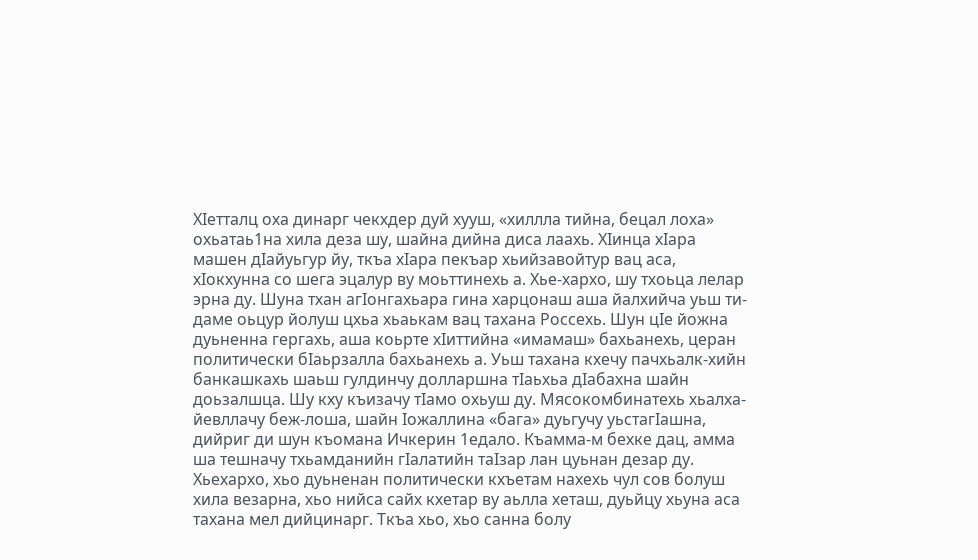ХIетталц оха динарг чекхдер дуй хууш, «хиллла тийна, бецал лоха» охьатаь1на хила деза шу, шайна дийна диса лаахь. ХIинца хIара машен дIайуьгур йу, ткъа хIара пекъар хьийзавойтур вац аса, хIокхунна со шега эцалур ву моьттинехь а. Хье-хархо, шу тхоьца лелар эрна ду. Шуна тхан агIонгахьара гина харцонаш аша йалхийча уьш ти-даме оьцур йолуш цхьа хьаькам вац тахана Россехь. Шун цIе йожна дуьненна гергахь, аша коьрте хIиттийна «имамаш» бахьанехь, церан политически бIаьрзалла бахьанехь а. Уьш тахана кхечу пачхьалк-хийн банкашкахь шаьш гулдинчу долларшна тIаьхьа дIабахна шайн доьзалшца. Шу кху къизачу тIамо охьуш ду. Мясокомбинатехь хьалха-йевллачу беж-лоша, шайн Iожаллина «бага» дуьгучу уьстагIашна, дийриг ди шун къомана Ичкерин 1едало. Къамма-м бехке дац, амма ша тешначу тхьамданийн гIалатийн таIзар лан цуьнан дезар ду. Хьехархо, хьо дуьненан политически кхъетам нахехь чул сов болуш хила везарна, хьо нийса сайх кхетар ву аьлла хеташ, дуьйцу хьуна аса тахана мел дийцинарг. Ткъа хьо, хьо санна болу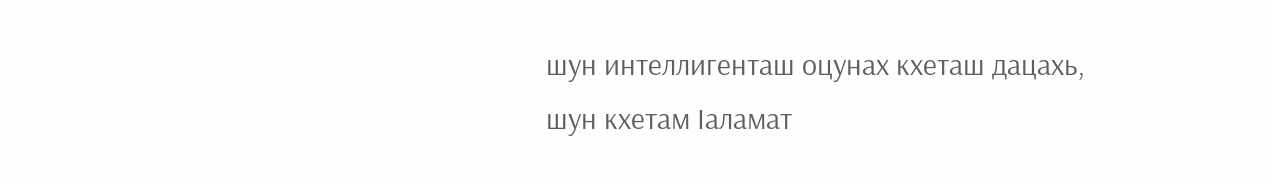шун интеллигенташ оцунах кхеташ дацахь, шун кхетам Iаламат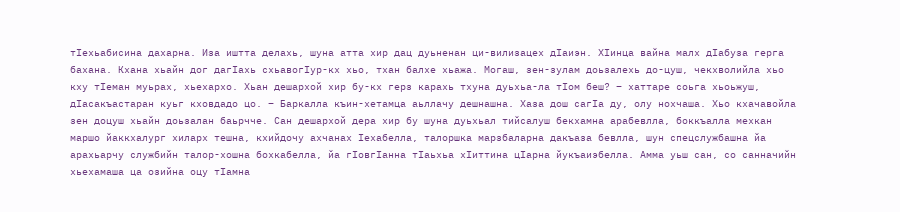тIехьабисина дахарна. Иза иштта делахь, шуна атта хир дац дуьненан ци-вилизацех дIаиэн. ХIинца вайна малх дIабуза герга бахана. Кхана хьайн дог дагIахь схьавогIур-кх хьо, тхан балхе хьажа. Могаш, зен-зулам доьзалехь до-цуш, чекхволийла хьо кху тIеман муьрах, хьехархо. Хьан дешархой хир бу-кх герз карахь тхуна дуьхьа-ла тIом беш? – хаттаре соьга хьоьжуш, дIасакъастаран куьг кховдадо цо. – Баркалла къин-хетамца аьллачу дешнашна. Хаза дош сагIа ду, олу нохчаша. Хьо кхачавойла зен доцуш хьайн доьзалан баьрчче. Сан дешархой дера хир бу шуна дуьхьал тийсалуш бекхамна арабевлла, боккъалла мехкан маршо йаккхалург хиларх тешна, кхийдочу ахчанах Iехабелла, талоршка марзбаларна дакъаза бевлла, шун спецслужбашна йа арахьарчу службийн талор-хошна бохкабелла, йа гIовгIанна тIаьхьа хIиттина цIарна йукъаиэбелла. Амма уьш сан, со санначийн хьехамаша ца озийна оцу тIамна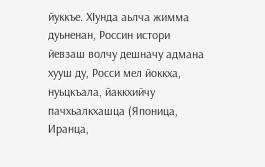йуккъе. ХIунда аьлча жимма дуьненан, Россин истори йевзаш волчу дешначу адмана хууш ду, Росси мел йоккха, нуьцкъала, йаккхийчу пачхьалкхашца (Японица, Иранца,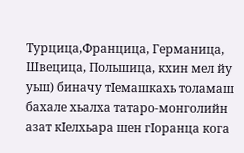Турцица,Францица, Германица, Швецица, Польшица, кхин мел йу уьш) биначу тIемашкахь толамаш бахале хьалха татаро-монголийн азат кIелхьара шен гIоранца кога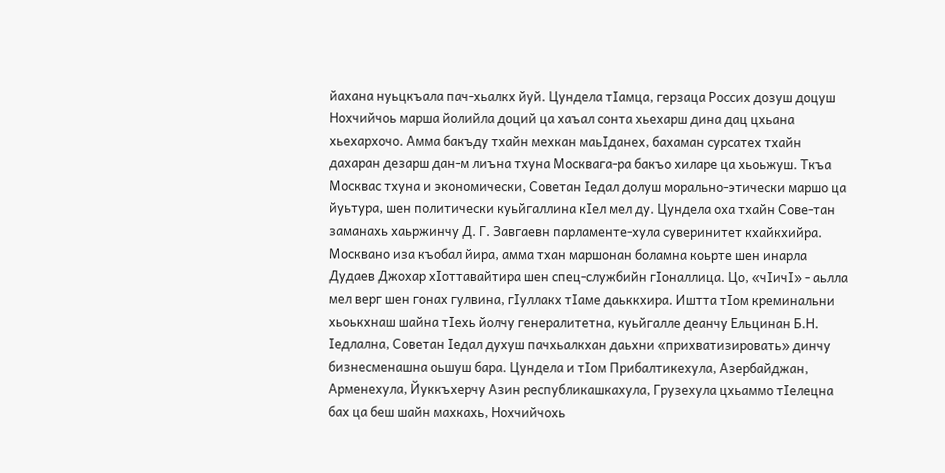йахана нуьцкъала пач-хьалкх йуй. Цундела тIамца, герзаца Россих дозуш доцуш Нохчийчоь марша йолийла доций ца хаъал сонта хьехарш дина дац цхьана хьехархочо. Амма бакъду тхайн мехкан маьIданех, бахаман сурсатех тхайн дахаран дезарш дан-м лиъна тхуна Москвага-ра бакъо хиларе ца хьоьжуш. Ткъа Москвас тхуна и экономически, Советан Iедал долуш морально-этически маршо ца йуьтура, шен политически куьйгаллина кIел мел ду. Цундела оха тхайн Сове-тан заманахь хаьржинчу Д. Г. Завгаевн парламенте-хула суверинитет кхайкхийра. Москвано иза къобал йира, амма тхан маршонан боламна коьрте шен инарла Дудаев Джохар хIоттавайтира шен спец-службийн гIоналлица. Цо, «чIичI» - аьлла мел верг шен гонах гулвина, гIуллакх тIаме даьккхира. Иштта тIом креминальни хьоькхнаш шайна тIехь йолчу генералитетна, куьйгалле деанчу Ельцинан Б.Н. Iедлална, Советан Iедал духуш пачхьалкхан даьхни «прихватизировать» динчу бизнесменашна оьшуш бара. Цундела и тIом Прибалтикехула, Азербайджан, Арменехула, Йуккъхерчу Азин республикашкахула, Грузехула цхьаммо тIелецна бах ца беш шайн махкахь, Нохчийчохь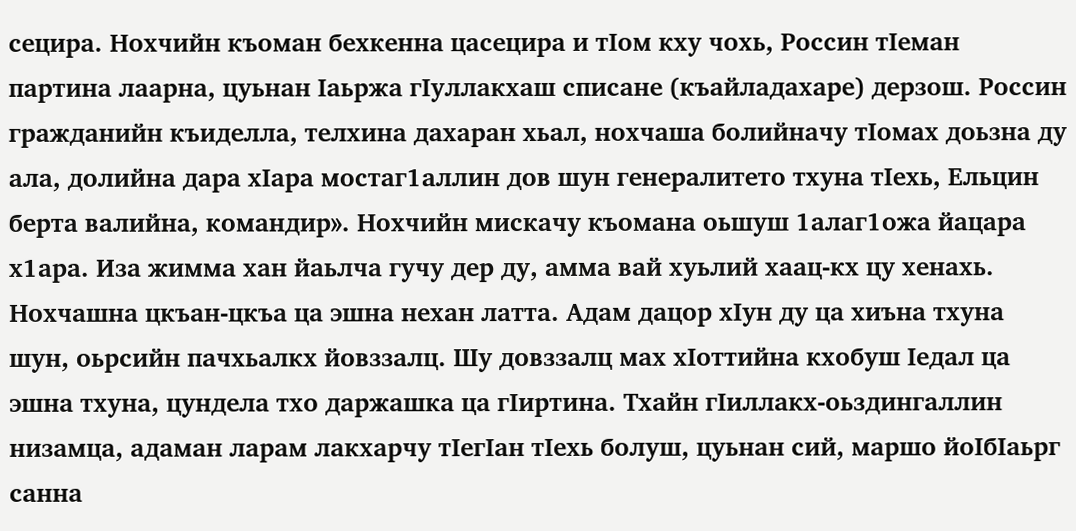сецира. Нохчийн къоман бехкенна цасецира и тIом кху чохь, Россин тIеман партина лаарна, цуьнан Iаьржа гIуллакхаш списане (къайладахаре) дерзош. Россин гражданийн къиделла, телхина дахаран хьал, нохчаша болийначу тIомах доьзна ду ала, долийна дара хIара мостаг1аллин дов шун генералитето тхуна тIехь, Ельцин берта валийна, командир». Нохчийн мискачу къомана оьшуш 1алаг1ожа йацара х1ара. Иза жимма хан йаьлча гучу дер ду, амма вай хуьлий хаац-кх цу хенахь. Нохчашна цкъан-цкъа ца эшна нехан латта. Адам дацор хIун ду ца хиъна тхуна шун, оьрсийн пачхьалкх йовззалц. Шу довззалц мах хIоттийна кхобуш Iедал ца эшна тхуна, цундела тхо даржашка ца гIиртина. Тхайн гIиллакх-оьздингаллин низамца, адаман ларам лакхарчу тIегIан тIехь болуш, цуьнан сий, маршо йоIбIаьрг санна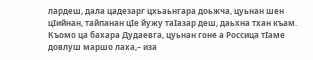лардеш, дала цадезарг цхьаьнгара доьжча, цуьнан шен цIийнан, тайпанан цIе йужу таIазар деш, даьхна тхан къам. Къомо ца бахара Дудаевга, цуьнан гоне а Россица тIаме довлуш маршо лаха,– иза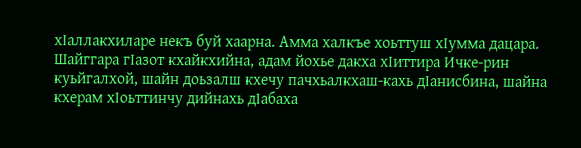хIаллакхиларе некъ буй хаарна. Амма халкъе хоьттуш хIумма дацара. Шайггара гIазот кхайкхийна, адам йохье дакха хIиттира Ичке-рин куьйгалхой, шайн доьзалш кхечу пачхьалкхаш-кахь дIанисбина, шайна кхерам хIоьттинчу дийнахь дIабаха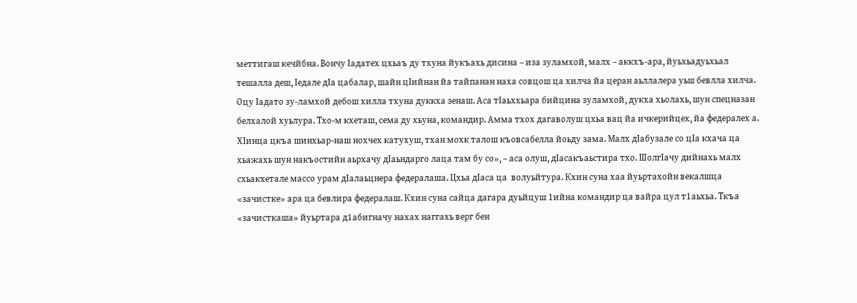меттигаш кечйбна. Вончу Iадатех цхьаъ ду тхуна йукъахь дисина – иза зуламхой, малх – аккхъ-ара, йуьхьадуьхьал тешалла деш, Iедале дIа цабалар, шайн цIийнан йа тайпанан наха совцош ца хилча йа церан аьллалера уьш бевлла хилча. Оцу Iадато зу-ламхой дебош хилла тхуна дуккха зенаш. Аса тIаьххьара бийцина зуламхой, дукха хьолахь, шун спецназан белхалой хуьлура. Тхо-м кхеташ, сема ду хьуна, командир. Амма тхох дагаволуш цхьа вац йа ичкерийцех, йа федералех а. ХIинца цкъа шинхьар-наш нохчех катухуш, тхан мохк талош къовсабелла йоьду зама. Малх дIабузале со цIа кхача ца хьажахь шун накъостийн аьрхачу дIаьндарго лаца там бу со», – аса олуш, дIасакъаьстира тхо. ШолгIачу дийнахь малх схьакхетале массо урам дIалаьцнера федералаша. Цхьа дIаса ца  волуьйтура. Кхин суна хаа йуьртахойн векалшца «зачистке» ара ца бевлира федералаш. Кхин суна сайца дагара дуьйцуш 1ийна командир ца вайра цул т1аьхьа. Ткъа «зачисткаша» йуьртара д1абигначу нахах наггахь верг бен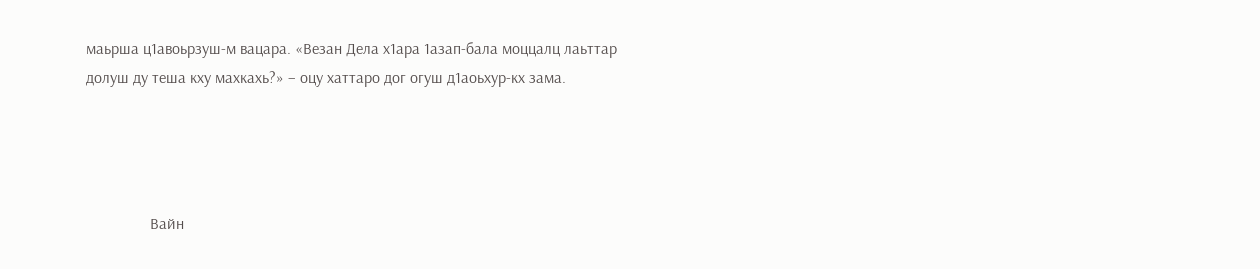маьрша ц1авоьрзуш-м вацара. «Везан Дела х1ара 1азап-бала моццалц лаьттар долуш ду теша кху махкахь?» – оцу хаттаро дог огуш д1аоьхур-кх зама.




                Вайн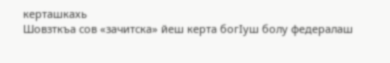керташкахь
Шовзткъа сов «зачитска» йеш керта богIуш болу федералаш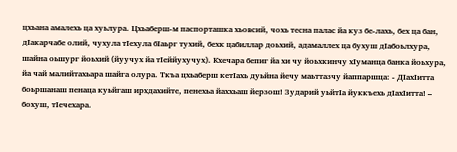цхьана амалехь ца хуьлура. Цхьаберш-м паспорташка хьовсий, чохь тесна палас йа куз бе-лахь, бех ца бан, дIакарчабе олий, чухула тIехула бIаьрг тухий, бехк цабиллар доьхий, адамаллех ца бухуш дIабоьлхура, шайна оьшург йоьхий (йуучух йа тIеййухучух). Кхечара бепиг йа хи чу йоьхкинчу хIуманца банка йоьхура, йа чай малийтахьара шайга олура. Ткъа цхьаберш кетIахь дуьйна йечу маьттазчу йаппаршца: - ДIахIитта боьршанаш пенаца куьйгаш ирхдахийте, пенехьа йаххьаш йерзош! Зударий уьйтIа йуккъехь дIахIитта! – бохуш, тIечехара.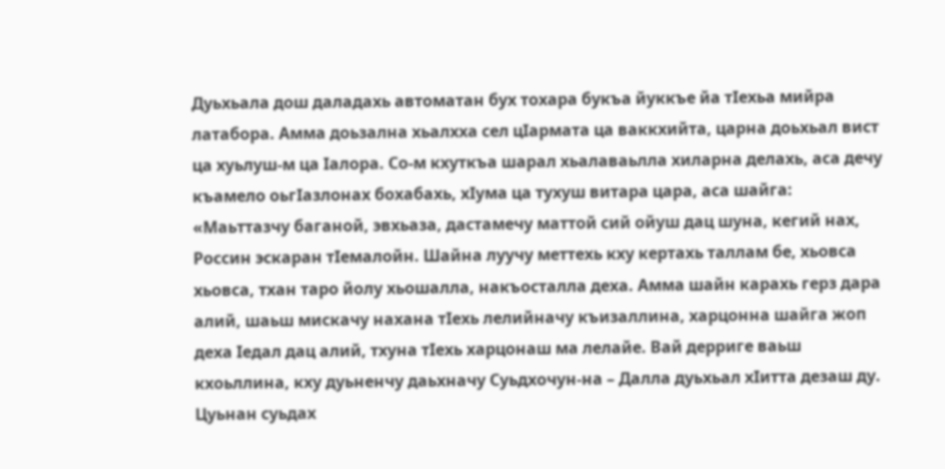Дуьхьала дош даладахь автоматан бух тохара букъа йуккъе йа тIехьа мийра латабора. Амма доьзална хьалхха сел цIармата ца ваккхийта, царна доьхьал вист ца хуьлуш-м ца Iалора. Со-м кхуткъа шарал хьалаваьлла хиларна делахь, аса дечу къамело оьгIазлонах бохабахь, хIума ца тухуш витара цара, аса шайга: «Маьттазчу баганой, эвхьаза, дастамечу маттой сий ойуш дац шуна, кегий нах, Россин эскаран тIемалойн. Шайна луучу меттехь кху кертахь таллам бе, хьовса хьовса, тхан таро йолу хьошалла, накъосталла деха. Амма шайн карахь герз дара алий, шаьш мискачу нахана тIехь лелийначу къизаллина, харцонна шайга жоп деха Iедал дац алий, тхуна тIехь харцонаш ма лелайе. Вай дерриге ваьш кхоьллина, кху дуьненчу даьхначу Суьдхочун-на – Далла дуьхьал хIитта дезаш ду. Цуьнан суьдах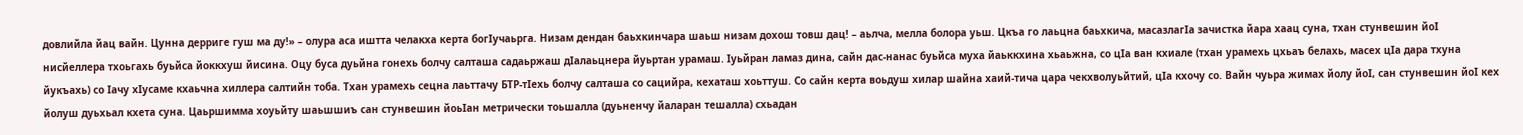довлийла йац вайн. Цунна дерриге гуш ма ду!» – олура аса иштта челакха керта богIучаьрга. Низам дендан баьхкинчара шаьш низам дохош товш дац! – аьлча, мелла болора уьш. Цкъа го лаьцна баьхкича, масазлагIа зачистка йара хаац суна, тхан стунвешин йоI нисйеллера тхоьгахь буьйса йоккхуш йисина. Оцу буса дуьйна гонехь болчу салташа садаьржаш дIалаьцнера йуьртан урамаш. Iуьйран ламаз дина, сайн дас-нанас буьйса муха йаьккхина хьаьжна, со цIа ван кхиале (тхан урамехь цхьаъ белахь, масех цIа дара тхуна йукъахь) со Iачу хIусаме кхаьчна хиллера салтийн тоба. Тхан урамехь сецна лаьттачу БТР-тIехь болчу салташа со сацийра, кехаташ хоьттуш. Со сайн керта воьдуш хилар шайна хаий-тича цара чекхволуьйтий, цIа кхочу со. Вайн чуьра жимах йолу йоI, сан стунвешин йоI кех йолуш дуьхьал кхета суна. Цаьршимма хоуьйту шаьшшиъ сан стунвешин йоьIан метрически тоьшалла (дуьненчу йаларан тешалла) схьадан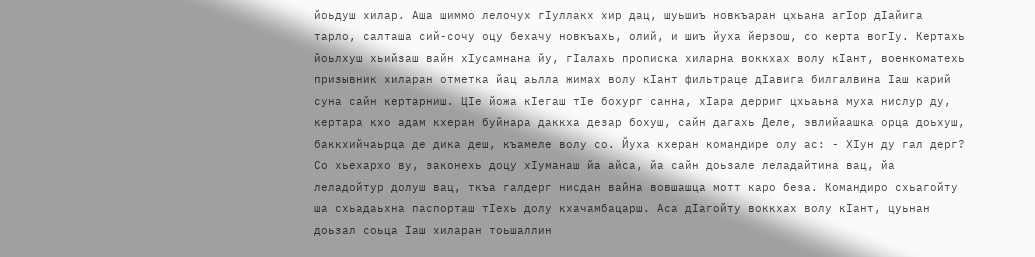йоьдуш хилар. Аша шиммо лелочух гIуллакх хир дац, шуьшиъ новкъаран цхьана агIор дIайига тарло, салташа сий-сочу оцу бехачу новкъахь, олий, и шиъ йуха йерзош, со керта вогIу. Кертахь йоьлхуш хьийзаш вайн хIусамнана йу, гIалахь прописка хиларна воккхах волу кIант, военкоматехь призывник хиларан отметка йац аьлла жимах волу кIант фильтраце дIавига билгалвина Iаш карий суна сайн кертарниш. ЦIе йожа кIегаш тIе бохург санна, хIара дерриг цхьаьна муха нислур ду, кертара кхо адам кхеран буйнара даккха дезар бохуш, сайн дагахь Деле, эвлийаашка орца доьхуш, баккхийчаьрца де дика деш, къамеле волу со. Йуха кхеран командире олу ас: - ХIун ду гал дерг? Со хьехархо ву, законехь доцу хIуманаш йа айса, йа сайн доьзале леладайтина вац, йа леладойтур долуш вац, ткъа галдерг нисдан вайна вовшашца мотт каро беза. Командиро схьагойту ша схьадаьхна паспорташ тIехь долу кхачамбацарш. Аса дIагойту воккхах волу кIант, цуьнан доьзал соьца Iаш хиларан тоьшаллин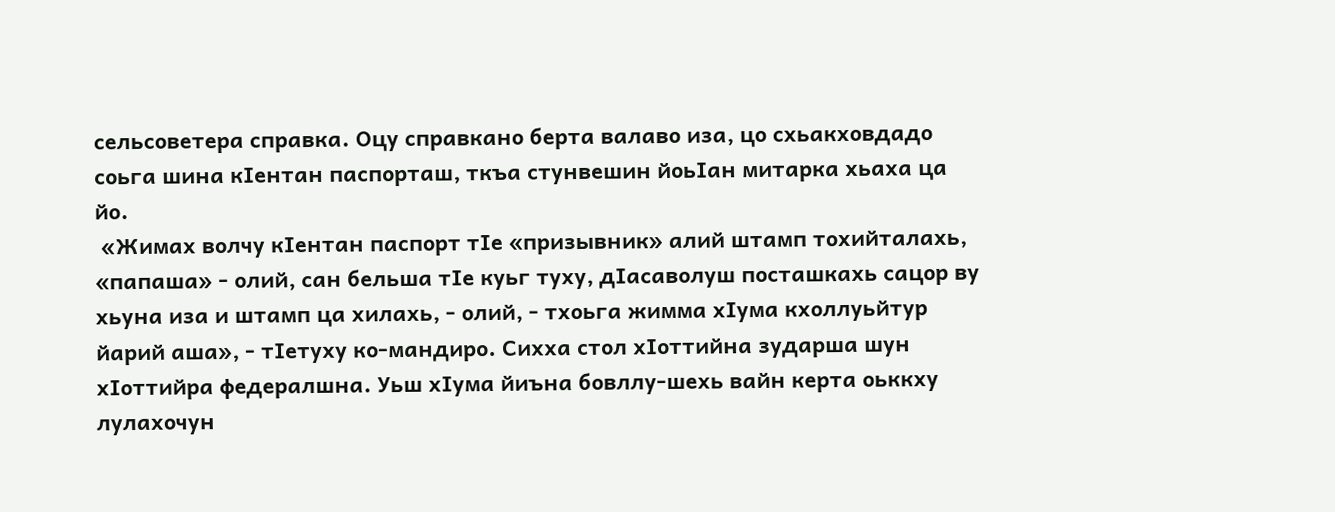сельсоветера справка. Оцу справкано берта валаво иза, цо схьакховдадо соьга шина кIентан паспорташ, ткъа стунвешин йоьIан митарка хьаха ца йо.
 «Жимах волчу кIентан паспорт тIе «призывник» алий штамп тохийталахь, «папаша» - олий, сан бельша тIе куьг туху, дIасаволуш посташкахь сацор ву хьуна иза и штамп ца хилахь, - олий, - тхоьга жимма хIума кхоллуьйтур йарий аша», - тIетуху ко-мандиро. Сихха стол хIоттийна зударша шун хIоттийра федералшна. Уьш хIума йиъна бовллу-шехь вайн керта оьккху лулахочун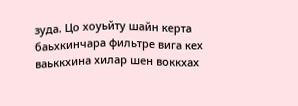зуда. Цо хоуьйту шайн керта баьхкинчара фильтре вига кех ваьккхина хилар шен воккхах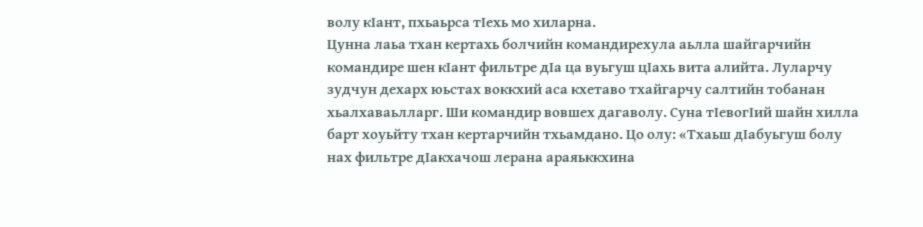волу кIант, пхьаьрса тIехь мо хиларна.
Цунна лаьа тхан кертахь болчийн командирехула аьлла шайгарчийн командире шен кIант фильтре дIа ца вуьгуш цIахь вита алийта. Луларчу зудчун дехарх юьстах воккхий аса кхетаво тхайгарчу салтийн тобанан хьалхаваьлларг. Ши командир вовшех дагаволу. Суна тIевогIий шайн хилла барт хоуьйту тхан кертарчийн тхьамдано. Цо олу: «Тхаьш дIабуьгуш болу нах фильтре дIакхачош лерана араяьккхина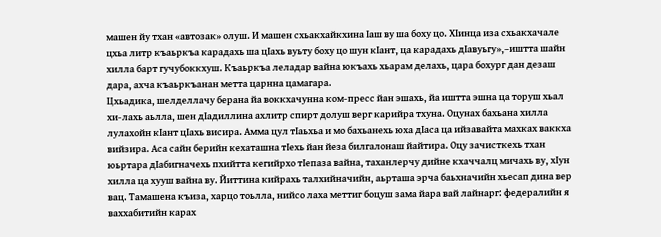машен йу тхан «автозак» олуш. И машен схьакхайкхина Iаш ву ша боху цо. ХIинца иза схьакхачале цхьа литр къаьркъа карадахь ша цIахь вуьту боху цо шун кIант, ца карадахь дIавуьгу»,–иштта шайн хилла барт гучубоккхуш. Къаьркъа леладар вайна юкъахь хьарам делахь, цара бохург дан дезаш дара, ахча къаьркъанан метта царнна цамагара.
Цхьадика, шелделлачу берана йа воккхачунна ком-пресс йан эшахь, йа иштта эшна ца торуш хьал хи-лахь аьлла, шен дIадиллина ахлитр спирт долуш верг карийра тхуна. Оцунах бахьана хилла лулахойн кIант цIахь висира. Амма цул тIаьхьа и мо бахьанехь юха дIаса ца ийзавайта махках ваккха вийзира. Аса сайн берийн кехаташна тIехь йан йеза билгалонаш йайтира. Оцу зачисткехь тхан юьртара дIабигначехь пхийтта кегийрхо тIепаза вайна, таханлерчу дийне кхаччалц мичахь ву, хIун хилла ца хууш вайна ву. Йиттина кийрахь талхийначийн, аьрташа эрча баьхначийн хьесап дина вер вац. Тамашена къиза, харцо тоьлла, нийсо лаха меттиг боцуш зама йара вай лайнарг: федералийн я ваххабитийн карах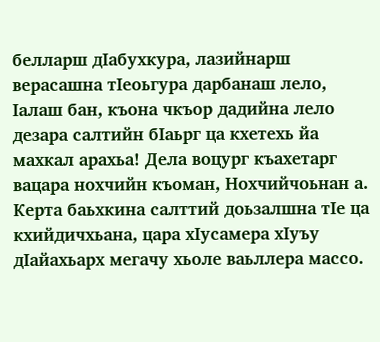белларш дIабухкура, лазийнарш верасашна тIеоьгура дарбанаш лело, Iалаш бан, къона чкъор дадийна лело дезара салтийн бIаьрг ца кхетехь йа махкал арахьа! Дела воцург къахетарг вацара нохчийн къоман, Нохчийчоьнан а. Керта баьхкина салттий доьзалшна тIе ца кхийдичхьана, цара хIусамера хIуъу дIайахьарх мегачу хьоле ваьллера массо.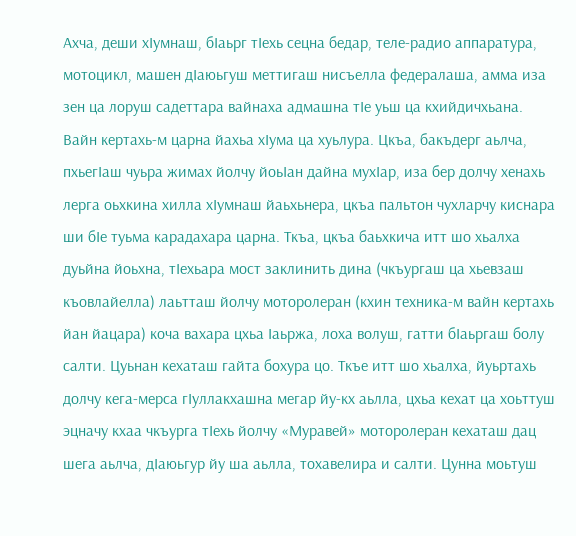Ахча, деши хIумнаш, бIаьрг тIехь сецна бедар, теле-радио аппаратура, мотоцикл, машен дIаюьгуш меттигаш нисъелла федералаша, амма иза зен ца лоруш садеттара вайнаха адмашна тIе уьш ца кхийдичхьана. Вайн кертахь-м царна йахьа хIума ца хуьлура. Цкъа, бакъдерг аьлча, пхьегIаш чуьра жимах йолчу йоьIан дайна мухIар, иза бер долчу хенахь лерга оьхкина хилла хIумнаш йаьхьнера, цкъа пальтон чухларчу киснара ши бIе туьма карадахара царна. Ткъа, цкъа баьхкича итт шо хьалха дуьйна йоьхна, тIехьара мост заклинить дина (чкъургаш ца хьевзаш къовлайелла) лаьтташ йолчу моторолеран (кхин техника-м вайн кертахь йан йацара) коча вахара цхьа Iаьржа, лоха волуш, гатти бIаьргаш болу салти. Цуьнан кехаташ гайта бохура цо. Ткъе итт шо хьалха, йуьртахь долчу кега-мерса гIуллакхашна мегар йу-кх аьлла, цхьа кехат ца хоьттуш эцначу кхаа чкъурга тIехь йолчу «Муравей» моторолеран кехаташ дац шега аьлча, дIаюьгур йу ша аьлла, тохавелира и салти. Цунна моьтуш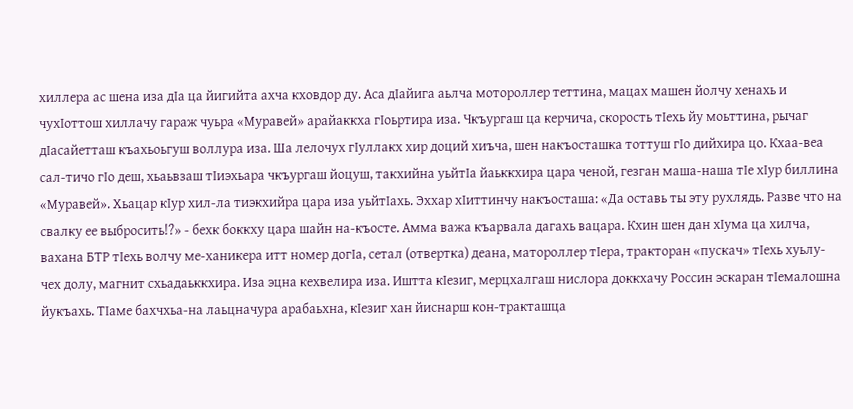хиллера ас шена иза дIа ца йигийта ахча кховдор ду. Аса дIайига аьлча мотороллер теттина, мацах машен йолчу хенахь и чухIоттош хиллачу гараж чуьра «Муравей» арайаккха гIоьртира иза. Чкъургаш ца керчича, скорость тIехь йу моьттина, рычаг дIасайетташ къахьоьгуш воллура иза. Ша лелочух гIуллакх хир доций хиъча, шен накъосташка тоттуш гIо дийхира цо. Кхаа-веа сал-тичо гIо деш, хьаьвзаш тIиэхьара чкъургаш йоцуш, такхийна уьйтIа йаьккхира цара ченой, гезган маша-наша тIе хIур биллина «Муравей». Хьацар кIур хил-ла тиэкхийра цара иза уьйтIахь. Эххар хIиттинчу накъосташа: «Да оставь ты эту рухлядь. Разве что на свалку ее выбросить!?» - бехк боккху цара шайн на-къосте. Амма важа къарвала дагахь вацара. Кхин шен дан хIума ца хилча, вахана БТР тIехь волчу ме-ханикера итт номер догIа, сетал (отвертка) деана, матороллер тIера, тракторан «пускач» тIехь хуьлу-чех долу, магнит схьадаьккхира. Иза эцна кехвелира иза. Иштта кIезиг, мерцхалгаш нислора доккхачу Россин эскаран тIемалошна йукъахь. ТIаме бахчхьа-на лаьцначура арабаьхна, кIезиг хан йиснарш кон-тракташца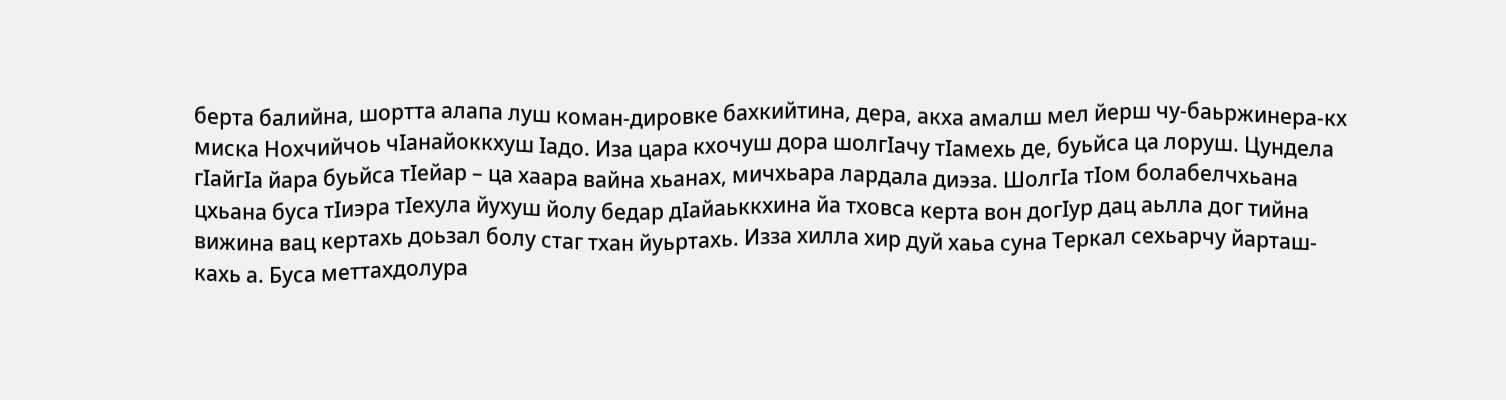берта балийна, шортта алапа луш коман-дировке бахкийтина, дера, акха амалш мел йерш чу-баьржинера-кх миска Нохчийчоь чIанайоккхуш Iадо. Иза цара кхочуш дора шолгIачу тIамехь де, буьйса ца лоруш. Цундела гIайгIа йара буьйса тIейар – ца хаара вайна хьанах, мичхьара лардала диэза. ШолгIа тIом болабелчхьана цхьана буса тIиэра тIехула йухуш йолу бедар дIайаьккхина йа тховса керта вон догIур дац аьлла дог тийна вижина вац кертахь доьзал болу стаг тхан йуьртахь. Изза хилла хир дуй хаьа суна Теркал сехьарчу йарташ-кахь а. Буса меттахдолура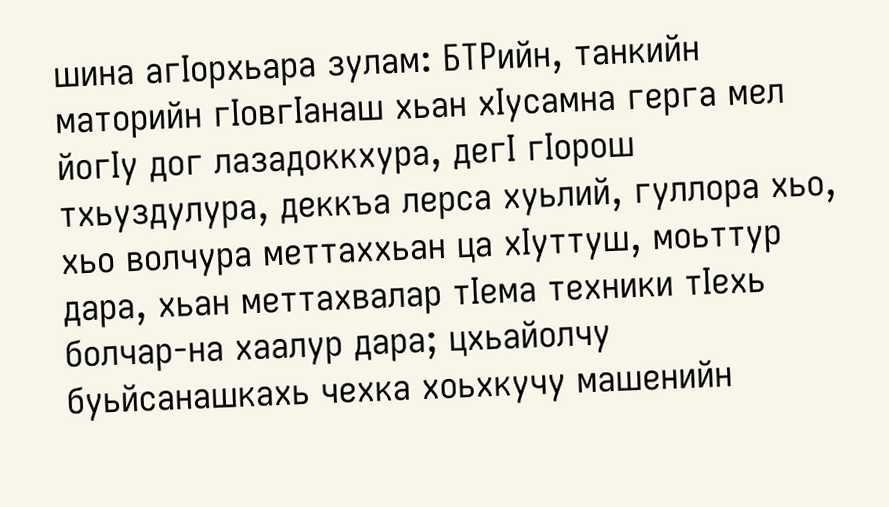шина агIорхьара зулам: БТРийн, танкийн маторийн гIовгIанаш хьан хIусамна герга мел йогIу дог лазадоккхура, дегI гIорош тхьуздулура, деккъа лерса хуьлий, гуллора хьо, хьо волчура меттаххьан ца хIуттуш, моьттур дара, хьан меттахвалар тIема техники тIехь болчар-на хаалур дара; цхьайолчу буьйсанашкахь чехка хоьхкучу машенийн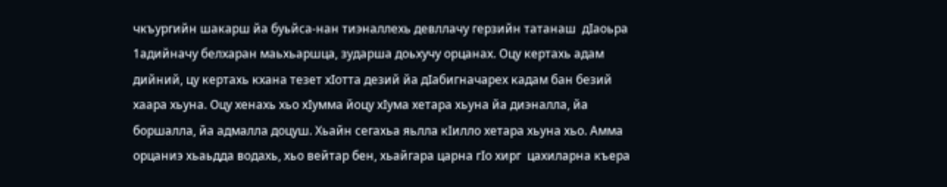чкъургийн шакарш йа буьйса-нан тиэналлехь девллачу герзийн татанаш  дIаоьра 1адийначу белхаран маьхьаршца, зударша доьхучу орцанах. Оцу кертахь адам дийний, цу кертахь кхана тезет хIотта дезий йа дIабигначарех кадам бан безий хаара хьуна. Оцу хенахь хьо хIумма йоцу хIума хетара хьуна йа диэналла, йа боршалла, йа адмалла доцуш. Хьайн сегахьа яьлла кIилло хетара хьуна хьо. Амма орцаниэ хьаьдда водахь, хьо вейтар бен, хьайгара царна гIо хирг  цахиларна къера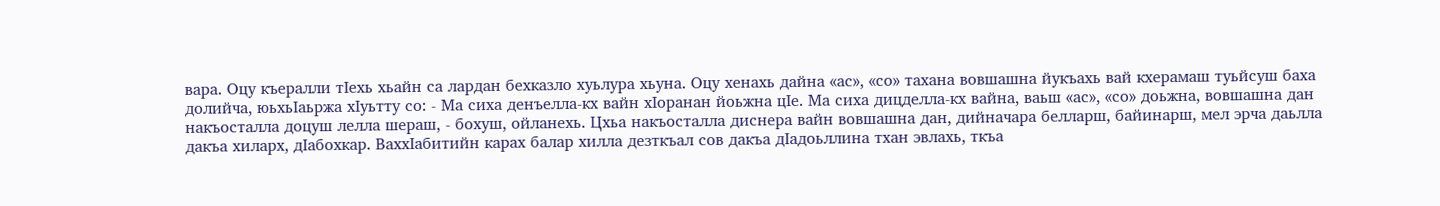вара. Оцу къералли тIехь хьайн са лардан бехказло хуьлура хьуна. Оцу хенахь дайна «ас», «со» тахана вовшашна йукъахь вай кхерамаш туьйсуш баха долийча, юьхьIаьржа хIуьтту со: - Ма сиха денъелла-кх вайн хIоранан йоьжна цIе. Ма сиха дицделла-кх вайна, ваьш «ас», «со» доьжна, вовшашна дан накъосталла доцуш лелла шераш, - бохуш, ойланехь. Цхьа накъосталла диснера вайн вовшашна дан, дийначара белларш, байинарш, мел эрча даьлла дакъа хиларх, дIабохкар. ВаххIабитийн карах балар хилла дезткъал сов дакъа дIадоьллина тхан эвлахь, ткъа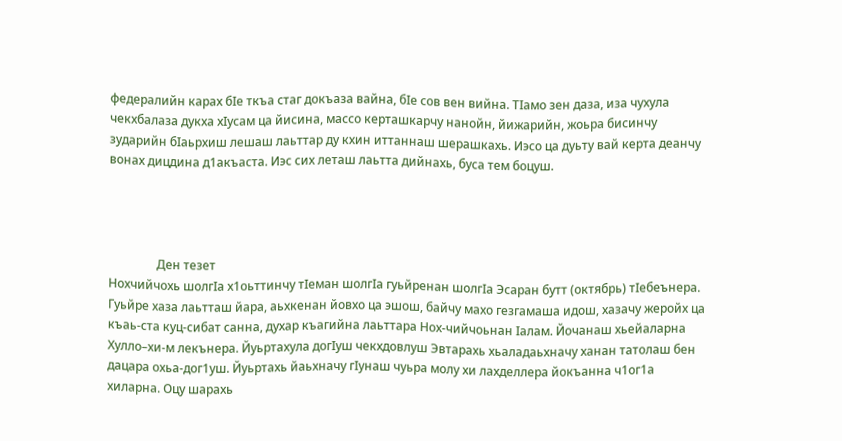федералийн карах бIе ткъа стаг докъаза вайна, бIе сов вен вийна. ТIамо зен даза, иза чухула чекхбалаза дукха хIусам ца йисина, массо керташкарчу нанойн, йижарийн, жоьра бисинчу зударийн бIаьрхиш лешаш лаьттар ду кхин иттаннаш шерашкахь. Иэсо ца дуьту вай керта деанчу вонах дицдина д1акъаста. Иэс сих леташ лаьтта дийнахь, буса тем боцуш.




                Ден тезет
Нохчийчохь шолгIа х1оьттинчу тIеман шолгIа гуьйренан шолгIа Эсаран бутт (октябрь) тIебеънера. Гуьйре хаза лаьтташ йара, аьхкенан йовхо ца эшош, байчу махо гезгамаша идош, хазачу жеройх ца къаь-ста куц-сибат санна, духар къагийна лаьттара Нох-чийчоьнан Iалам. Йочанаш хьейаларна Хулло–хи-м лекънера. Йуьртахула догIуш чекхдовлуш Эвтарахь хьаладаьхначу ханан татолаш бен дацара охьа-дог1уш. Йуьртахь йаьхначу гIунаш чуьра молу хи лахделлера йокъанна ч1ог1а хиларна. Оцу шарахь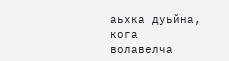аьхка дуьйна, кога волавелча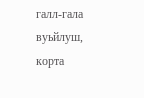галл-гала вуьйлуш, корта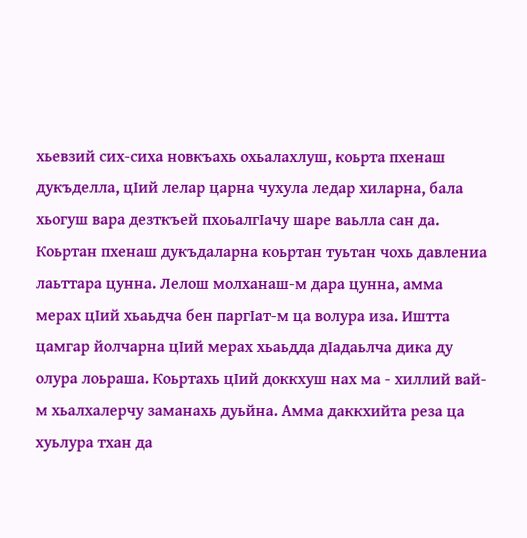хьевзий сих-сиха новкъахь охьалахлуш, коьрта пхенаш дукъделла, цIий лелар царна чухула ледар хиларна, бала хьогуш вара дезткъей пхоьалгIачу шаре ваьлла сан да. Коьртан пхенаш дукъдаларна коьртан туьтан чохь давлениа лаьттара цунна. Лелош молханаш-м дара цунна, амма мерах цIий хьаьдча бен паргIат-м ца волура иза. Иштта цамгар йолчарна цIий мерах хьаьдда дIадаьлча дика ду олура лоьраша. Коьртахь цIий доккхуш нах ма - хиллий вай-м хьалхалерчу заманахь дуьйна. Амма даккхийта реза ца хуьлура тхан да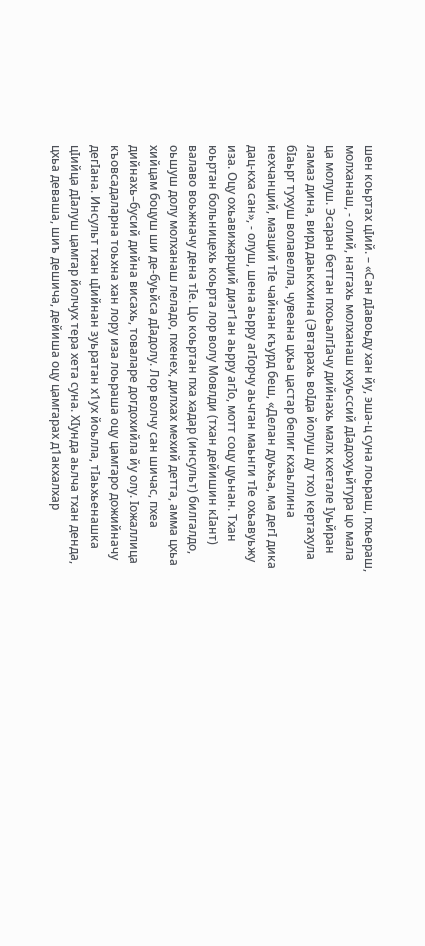шен коьртах цIий. – «Сан дIавоьду хан йу, эша-ц суна лоьраш, пхьераш, молханаш, - олий, наггахь молханаш кхуьссий дIадохуьйтура цо мала ца молуш. Эсаран беттан пхоьалгIачу дийнахь малх кхетале Iуьйран ламаз дина, вирд даьккхина (Эвтарахь воIда йолуш ду тхо) кертахула бIаьрг тухуш волавелла, чувеана цхьа цастар бепиг кхаьллина нехчанций, мазций тIе чайнан къурд беш, «Делан дуьхьа, ма дегI дика дац-кха сан», - олуш, шена аьрру агIорчу аьчган маьнги тIе охьавуьжу иза. Оцу охьавижарций диэг1ан аьрру агIо, мотт соцу цуьнан. Тхан юьртан больницехь коьрта лор волу Мовлди (тхан дейишин кIант) валаво воьжначу дена тIе. Цо коьртан пха хадар (инсульт) билгалдо, оьшуш долу молханаш леладо, пхенех, дилхах мехий детта, амма цхьа хийцам боцуш ши де-буьйса дIадолу. Лор волчу сан шичас, пхеа дийнахь–бусий дийна висахь, товаларе догдохийла йу олу. Iожаллица къовсадаларна тоьхна хан лору иза лоьраша оцу цамгаро дожийначу дегIана. Инсульт тхан цIийнан зуьратан х1ух йоьлла, тIаьхьенашка цIийца дIалуш цамгар йолчух тера хета суна. ХIунда аьлча тхан денда, цхьа деваша, шиъ дешича, дейиша оцу цамгарах д1акхалхар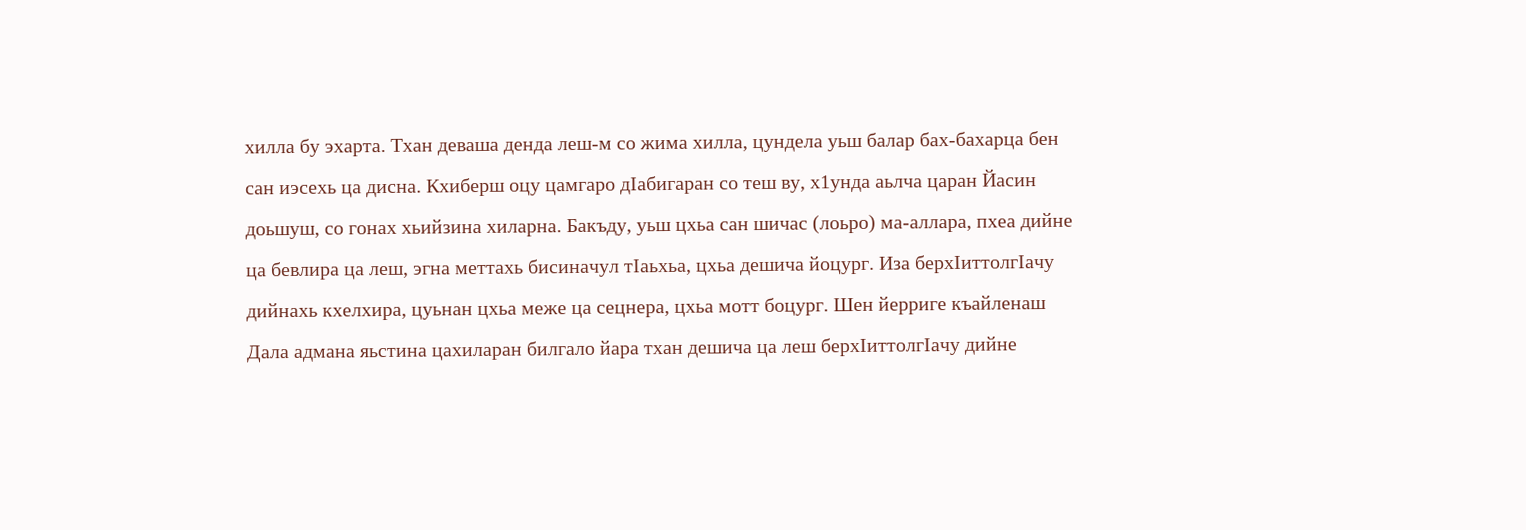хилла бу эхарта. Тхан деваша денда леш-м со жима хилла, цундела уьш балар бах-бахарца бен сан иэсехь ца дисна. Кхиберш оцу цамгаро дIабигаран со теш ву, х1унда аьлча царан Йасин доьшуш, со гонах хьийзина хиларна. Бакъду, уьш цхьа сан шичас (лоьро) ма-аллара, пхеа дийне ца бевлира ца леш, эгна меттахь бисиначул тIаьхьа, цхьа дешича йоцург. Иза берхIиттолгIачу дийнахь кхелхира, цуьнан цхьа меже ца сецнера, цхьа мотт боцург. Шен йерриге къайленаш Дала адмана яьстина цахиларан билгало йара тхан дешича ца леш берхIиттолгIачу дийне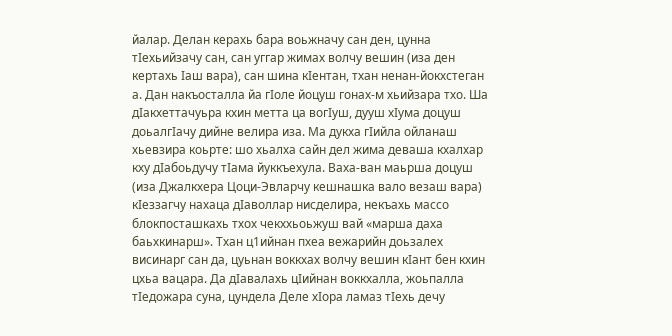йалар. Делан керахь бара воьжначу сан ден, цунна тIехьийзачу сан, сан уггар жимах волчу вешин (иза ден кертахь Iаш вара), сан шина кIентан, тхан ненан-йокхстеган а. Дан накъосталла йа гIоле йоцуш гонах-м хьийзара тхо. Ша дIакхеттачуьра кхин метта ца вогIуш, дууш хIума доцуш доьалгIачу дийне велира иза. Ма дукха гIийла ойланаш хьевзира коьрте: шо хьалха сайн дел жима деваша кхалхар кху дIабоьдучу тIама йуккъехула. Ваха-ван маьрша доцуш (иза Джалкхера Цоци-Эвларчу кешнашка вало везаш вара) кIеззагчу нахаца дIаволлар нисделира, некъахь массо блокпосташкахь тхох чекххьоьжуш вай «марша даха баьхкинарш». Тхан ц1ийнан пхеа вежарийн доьзалех висинарг сан да, цуьнан воккхах волчу вешин кIант бен кхин цхьа вацара. Да дIавалахь цIийнан воккхалла, жоьпалла тIедожара суна, цундела Деле хIора ламаз тIехь дечу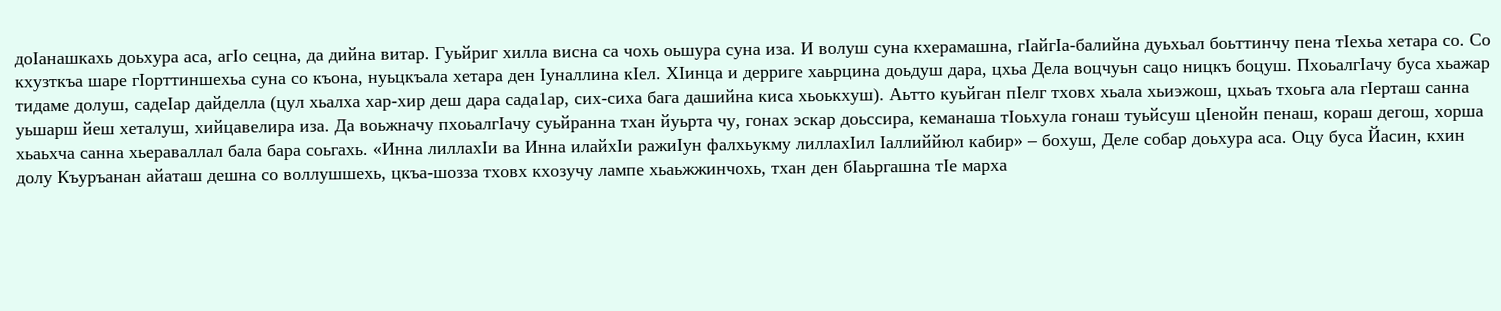доIанашкахь доьхура аса, агIо сецна, да дийна витар. Гуьйриг хилла висна са чохь оьшура суна иза. И волуш суна кхерамашна, гIайгIа-балийна дуьхьал боьттинчу пена тIехьа хетара со. Со кхузткъа шаре гIорттиншехьа суна со къона, нуьцкъала хетара ден Iуналлина кIел. ХIинца и дерриге хаьрцина доьдуш дара, цхьа Дела воцчуьн сацо ницкъ боцуш. ПхоьалгIачу буса хьажар тидаме долуш, садеIар дайделла (цул хьалха хар-хир деш дара сада1ар, сих-сиха бага дашийна киса хьоькхуш). Аьтто куьйган пIелг тховх хьала хьиэжош, цхьаъ тхоьга ала гIерташ санна уьшарш йеш хеталуш, хийцавелира иза. Да воьжначу пхоьалгIачу суьйранна тхан йуьрта чу, гонах эскар доьссира, кеманаша тIоьхула гонаш туьйсуш цIенойн пенаш, кораш дегош, хорша хьаьхча санна хьераваллал бала бара соьгахь. «Инна лиллахIи ва Инна илайхIи ражиIун фалхьукму лиллахIил Iаллиййюл кабир» – бохуш, Деле собар доьхура аса. Оцу буса Йасин, кхин долу Къуръанан айаташ дешна со воллушшехь, цкъа-шозза тховх кхозучу лампе хьаьжжинчохь, тхан ден бIаьргашна тIе марха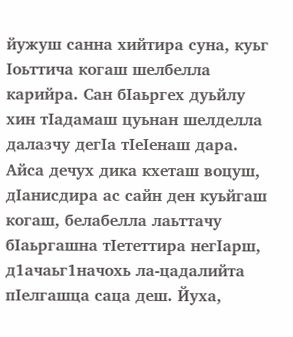йужуш санна хийтира суна, куьг Iоьттича когаш шелбелла карийра. Сан бIаьргех дуьйлу хин тIадамаш цуьнан шелделла далазчу дегIа тIеIенаш дара. Айса дечух дика кхеташ воцуш, дIанисдира ас сайн ден куьйгаш когаш, белабелла лаьттачу бIаьргашна тIететтира негIарш, д1ачаьг1начохь ла-цадалийта пIелгашца саца деш. Йуха,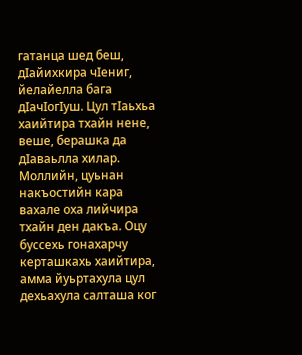гатанца шед беш, дIайихкира чIениг, йелайелла бага дIачIогIуш. Цул тIаьхьа хаийтира тхайн нене, веше, берашка да дIаваьлла хилар. Моллийн, цуьнан накъостийн кара вахале оха лийчира тхайн ден дакъа. Оцу буссехь гонахарчу керташкахь хаийтира, амма йуьртахула цул дехьахула салташа ког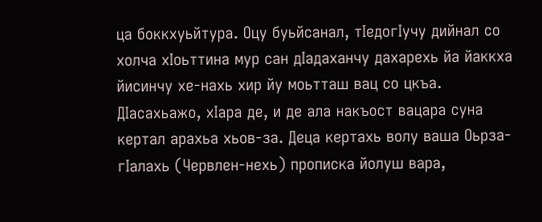ца боккхуьйтура. Оцу буьйсанал, тIедогIучу дийнал со холча хIоьттина мур сан дIадаханчу дахарехь йа йаккха йисинчу хе-нахь хир йу моьтташ вац со цкъа. ДIасахьажо, хIара де, и де ала накъост вацара суна кертал арахьа хьов-за. Деца кертахь волу ваша Оьрза-гIалахь (Червлен-нехь) прописка йолуш вара,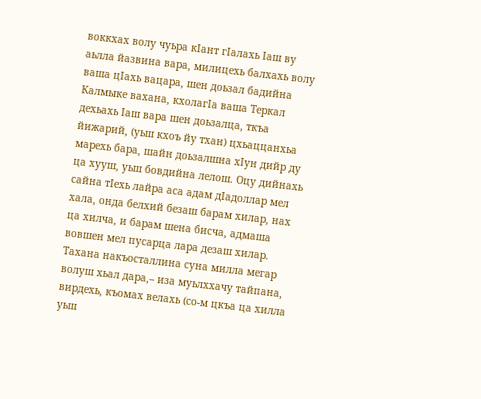воккхах волу чуьра кIант гIалахь Iаш ву аьлла йазвина вара, милицехь балхахь волу ваша цIахь вацара, шен доьзал бадийна Калмыке вахана, кхолагIа ваша Теркал дехьахь Iаш вара шен доьзалца, ткъа йижарий, (уьш кхоъ йу тхан) цхьаццанхьа марехь бара, шайн доьзалшна хIун дийр ду ца хууш, уьш бовдийна лелош. Оцу дийнахь сайна тIехь лайра аса адам дIадоллар мел хала, онда белхий безаш барам хилар, нах ца хилча, и барам шена бисча, адмаша вовшен мел пусарца лара дезаш хилар. Тахана накъосталлина суна милла мегар волуш хьал дара,– иза муьлххачу тайпана, вирдехь, къомах велахь (со-м цкъа ца хилла уьш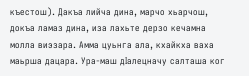къестош). Дакъа лийча дина, марчо хьарчош, докъа ламаз дина, иза лахьте дерзо кечамна молла виэзара. Амма цуьнга ала, кхайкха ваха маьрша дацара. Ура-маш дIалецначу салташа ког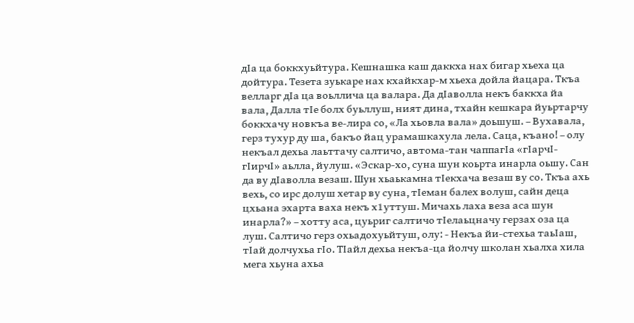дIа ца боккхуьйтура. Кешнашка каш даккха нах бигар хьеха ца дойтура. Тезета зуькаре нах кхайкхар-м хьеха дойла йацара. Ткъа велларг дIа ца воьллича ца валара. Да дIаволла некъ баккха йа вала, Далла тIе болх буьллуш, ният дина, тхайн кешкара йуьртарчу боккхачу новкъа ве-лира со, «Ла хьовла вала» доьшуш. – Вухавала, герз тухур ду ша, бакъо йац урамашкахула лела. Саца, къано! – олу некъал дехьа лаьттачу салтичо, автома-тан чаппагIа «гIарчI-гIирчI» аьлла, йулуш. «Эскар-хо, суна шун коьрта инарла оьшу. Сан да ву дIаволла везаш. Шун хьаькамна тIекхача везаш ву со. Ткъа ахь вехь, со ирс долуш хетар ву суна, тIеман балех волуш, сайн деца цхьана эхарта ваха некъ х1уттуш. Мичахь лаха веза аса шун инарла?» – хотту аса, цуьриг салтичо тIелаьцначу герзах оза ца луш. Салтичо герз охьадохуьйтуш, олу: - Некъа йи-стехьа таьIаш, тIай долчухьа гIо. ТIайл дехьа некъа-ца йолчу школан хьалха хила мега хьуна ахьа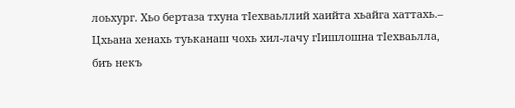лоьхург. Хьо бертаза тхуна тIехваьллий хаийта хьайга хаттахь.– Цхьана хенахь туьканаш чохь хил-лачу гIишлошна тIехваьлла, биъ некъ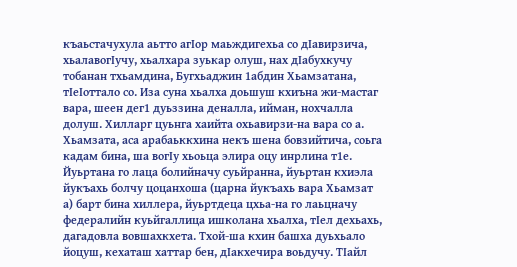къаьстачухула аьтто агIор маьждигехьа со дIавирзича, хьалавогIучу, хьалхара зуькар олуш, нах дIабухкучу тобанан тхьамдина, Бугхьаджин 1абдин Хьамзатана, тIеIоттало со. Иза суна хьалха доьшуш кхиъна жи-мастаг вара, шеен дег1 дуьззина деналла, ийман, нохчалла долуш. Хилларг цуьнга хаийта охьавирзи-на вара со а. Хьамзата, аса арабаьккхина некъ шена бовзийтича, соьга кадам бина, ша вогIу хьоьца элира оцу инрлина т1е.
Йуьртана го лаца болийначу суьйранна, йуьртан кхиэла йукъахь болчу цоцанхоша (царна йукъахь вара Хьамзат а) барт бина хиллера, йуьртдеца цхьа-на го лаьцначу федералийн куьйгаллица ишколана хьалха, тIел дехьахь, дагадовла вовшахкхета. Тхой-ша кхин башха дуьхьало йоцуш, кехаташ хаттар бен, дIакхечира воьдучу. ТIайл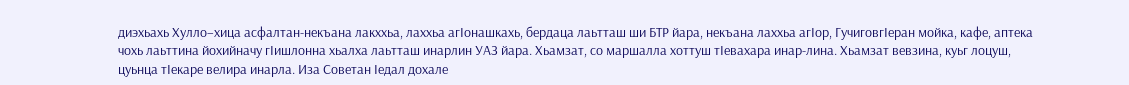диэхьахь Хулло–хица асфалтан-некъана лакххьа, лаххьа агIонашкахь, бердаца лаьтташ ши БТР йара, некъана лаххьа агIор, ГучиговгIеран мойка, кафе, аптека чохь лаьттина йохийначу гIишлонна хьалха лаьтташ инарлин УАЗ йара. Хьамзат, со маршалла хоттуш тIевахара инар-лина. Хьамзат вевзина, куьг лоцуш, цуьнца тIекаре велира инарла. Иза Советан Iедал дохале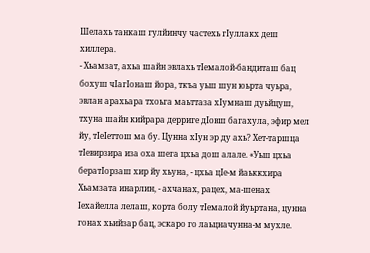Шелахь танкаш гулйинчу частехь гIуллакх деш хиллера.
- Хьамзат, ахьа шайн эвлахь тIемалой-бандиташ бац бохуш чIагIонаш йора, ткъа уьш шун юьрта чуьра, эвлан арахьара тхоьга маьттаза хIумнаш дуьйцуш, тхуна шайн кийрара дерриге дIовш багахула, эфир мел йу, тIеIеттош ма бу. Цунна хIун эр ду ахь? Хет-таршца тIевирзира иза оха шега цхьа дош алале. «Уьш цхьа бератIорзаш хир йу хьуна, - цхьа цIе-м йаьккхира Хьамзата инарлин, - ахчанах, рацех, ма-шенах Iехайелла лелаш, корта болу тIемалой йуьртана, цунна гонах хьийзар бац, эскаро го лаьцначунна-м мухле.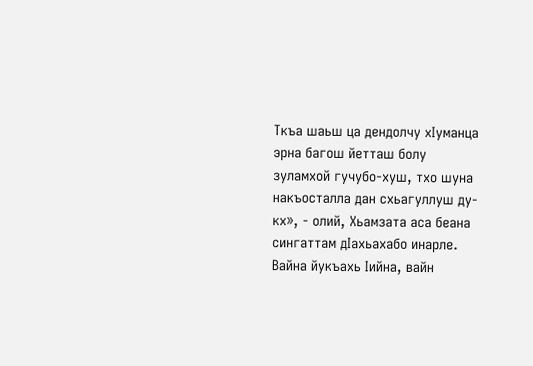Ткъа шаьш ца дендолчу хIуманца эрна багош йетташ болу зуламхой гучубо-хуш, тхо шуна накъосталла дан схьагуллуш ду-кх», - олий, Хьамзата аса беана сингаттам дIахьахабо инарле. Вайна йукъахь Iийна, вайн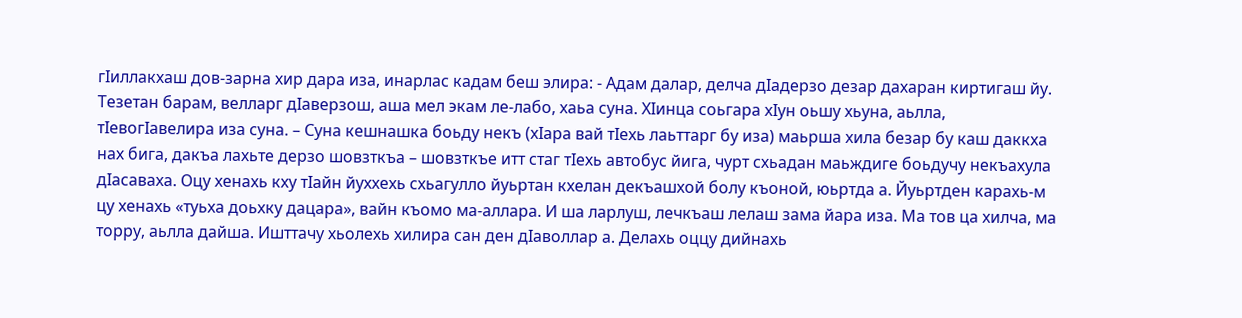гIиллакхаш дов-зарна хир дара иза, инарлас кадам беш элира: - Адам далар, делча дIадерзо дезар дахаран киртигаш йу. Тезетан барам, велларг дIаверзош, аша мел экам ле-лабо, хаьа суна. ХIинца соьгара хIун оьшу хьуна, аьлла, тIевогIавелира иза суна. – Суна кешнашка боьду некъ (хIара вай тIехь лаьттарг бу иза) маьрша хила безар бу каш даккха нах бига, дакъа лахьте дерзо шовзткъа – шовзткъе итт стаг тIехь автобус йига, чурт схьадан маьждиге боьдучу некъахула дIасаваха. Оцу хенахь кху тIайн йуххехь схьагулло йуьртан кхелан декъашхой болу къоной, юьртда а. Йуьртден карахь-м цу хенахь «туьха доьхку дацара», вайн къомо ма-аллара. И ша ларлуш, лечкъаш лелаш зама йара иза. Ма тов ца хилча, ма торру, аьлла дайша. Ишттачу хьолехь хилира сан ден дIаволлар а. Делахь оццу дийнахь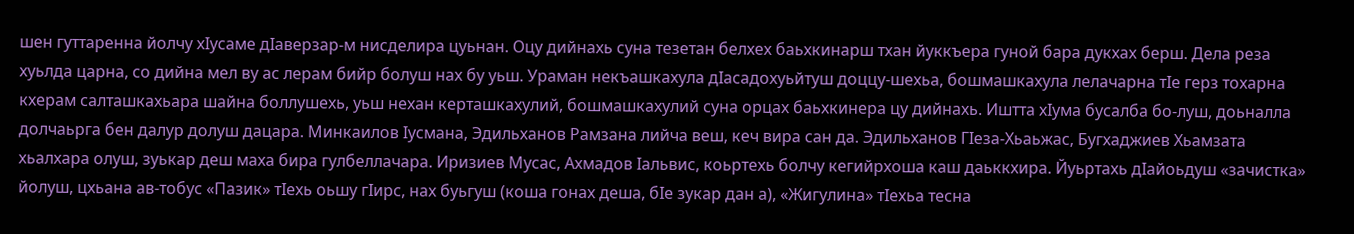шен гуттаренна йолчу хIусаме дIаверзар-м нисделира цуьнан. Оцу дийнахь суна тезетан белхех баьхкинарш тхан йуккъера гуной бара дукхах берш. Дела реза хуьлда царна, со дийна мел ву ас лерам бийр болуш нах бу уьш. Ураман некъашкахула дIасадохуьйтуш доццу-шехьа, бошмашкахула лелачарна тIе герз тохарна кхерам салташкахьара шайна боллушехь, уьш нехан керташкахулий, бошмашкахулий суна орцах баьхкинера цу дийнахь. Иштта хIума бусалба бо-луш, доьналла долчаьрга бен далур долуш дацара. Минкаилов Iусмана, Эдильханов Рамзана лийча веш, кеч вира сан да. Эдильханов ГIеза-Хьаьжас, Бугхаджиев Хьамзата хьалхара олуш, зуькар деш маха бира гулбеллачара. Иризиев Мусас, Ахмадов Iальвис, коьртехь болчу кегийрхоша каш даьккхира. Йуьртахь дIайоьдуш «зачистка» йолуш, цхьана ав-тобус «Пазик» тIехь оьшу гIирс, нах буьгуш (коша гонах деша, бIе зукар дан а), «Жигулина» тIехьа тесна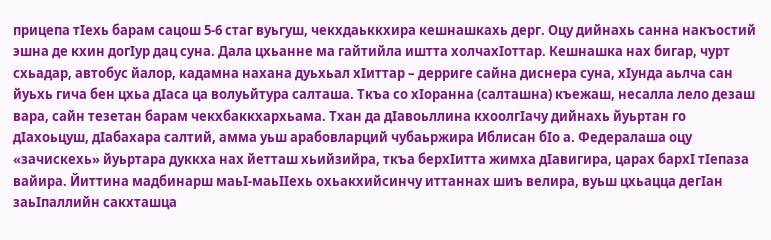прицепа тIехь барам сацош 5-6 стаг вуьгуш, чекхдаьккхира кешнашкахь дерг. Оцу дийнахь санна накъостий эшна де кхин догIур дац суна. Дала цхьанне ма гайтийла иштта холчахIоттар. Кешнашка нах бигар, чурт схьадар, автобус йалор, кадамна нахана дуьхьал хIиттар – дерриге сайна диснера суна, хIунда аьлча сан йуьхь гича бен цхьа дIаса ца волуьйтура салташа. Ткъа со хIоранна (салташна) къежаш, несалла лело дезаш вара, сайн тезетан барам чекхбаккхархьама. Тхан да дIавоьллина кхоолгIачу дийнахь йуьртан го дIахоьцуш, дIабахара салтий, амма уьш арабовларций чубаьржира Иблисан бIо а. Федералаша оцу «зачискехь» йуьртара дуккха нах йетташ хьийзийра, ткъа берхIитта жимха дIавигира, царах бархI тIепаза вайира. Йиттина мадбинарш маьI-маьIIехь охьакхийсинчу иттаннах шиъ велира, вуьш цхьацца дегIан заьIпаллийн сакхташца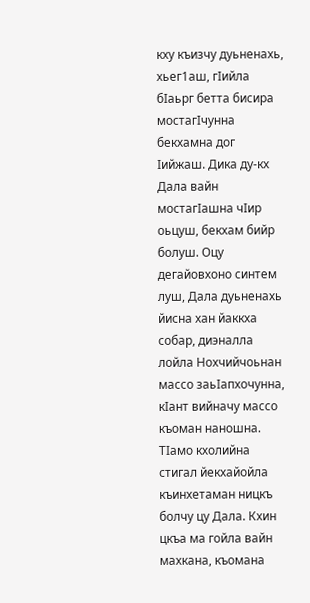кху къизчу дуьненахь, хьег1аш, гIийла бIаьрг бетта бисира мостагIчунна бекхамна дог Iийжаш. Дика ду-кх Дала вайн мостагIашна чIир оьцуш, бекхам бийр болуш. Оцу дегайовхоно синтем луш, Дала дуьненахь йисна хан йаккха собар, диэналла лойла Нохчийчоьнан массо заьIапхочунна, кIант вийначу массо къоман наношна. ТIамо кхолийна стигал йекхайойла къинхетаман ницкъ болчу цу Дала. Кхин цкъа ма гойла вайн махкана, къомана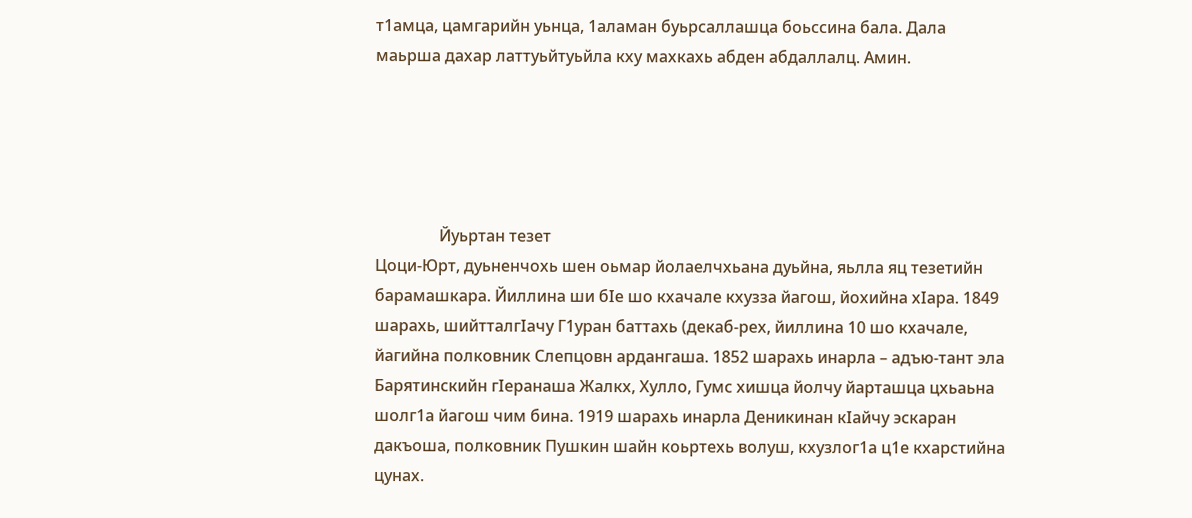т1амца, цамгарийн уьнца, 1аламан буьрсаллашца боьссина бала. Дала маьрша дахар латтуьйтуьйла кху махкахь абден абдаллалц. Амин.





                Йуьртан тезет
Цоци-Юрт, дуьненчохь шен оьмар йолаелчхьана дуьйна, яьлла яц тезетийн барамашкара. Йиллина ши бIе шо кхачале кхузза йагош, йохийна хIара. 1849 шарахь, шийтталгIачу Г1уран баттахь (декаб-рех, йиллина 10 шо кхачале, йагийна полковник Слепцовн ардангаша. 1852 шарахь инарла – адъю-тант эла Барятинскийн гIеранаша Жалкх, Хулло, Гумс хишца йолчу йарташца цхьаьна шолг1а йагош чим бина. 1919 шарахь инарла Деникинан кIайчу эскаран дакъоша, полковник Пушкин шайн коьртехь волуш, кхузлог1а ц1е кхарстийна цунах.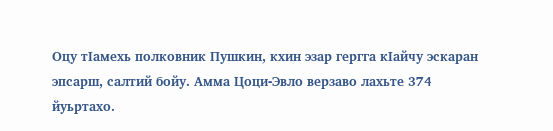Оцу тIамехь полковник Пушкин, кхин эзар гергга кIайчу эскаран эпсарш, салтий бойу. Амма Цоци-Эвло верзаво лахьте 374 йуьртахо.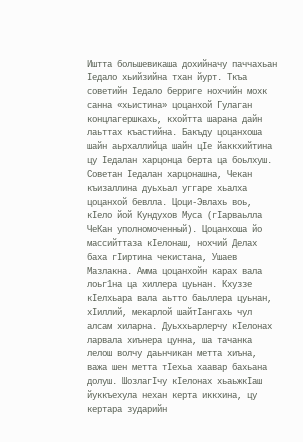Иштта большевикаша дохийначу паччахьан Iедало хьийзийна тхан йурт. Ткъа советийн Iедало берриге нохчийн мохк санна «хьистина» цоцанхой Гулаган концлагершкахь, кхойтта шарана дайн лаьттах къастийна. Бакъду цоцанхоша шайн аьрхаллийца шайн цIе йаккхийтина цу Iедалан харцонца берта ца боьлхуш. Советан Iедалан харцонашна, Чекан къизаллина дуьхьал уггаре хьалха цоцанхой бевлла. Цоци-Эвлахь воь, кIело йой Кундухов Муса (гIарваьлла ЧеКан уполномоченный). Цоцанхоша йо массийттаза кIелонаш, нохчий Делах баха гIиртина чекистана, Ушаев Мазлакна. Амма цоцанхойн карах вала лоьг1на ца хиллера цуьнан. Кхуззе кIелхьара вала аьтто баьллера цуьнан, хIиллий, мекарлой шайтIангахь чул алсам хиларна. Дуьххьарлерчу кIелонах ларвала хиънера цунна, ша тачанка лелош волчу даьнчикан метта хиъна, важа шен метта тIехьа хаавар бахьана долуш. ШозлагIчу кIелонах хьаьжкIаш йуккъехула нехан керта иккхина, цу кертара зударийн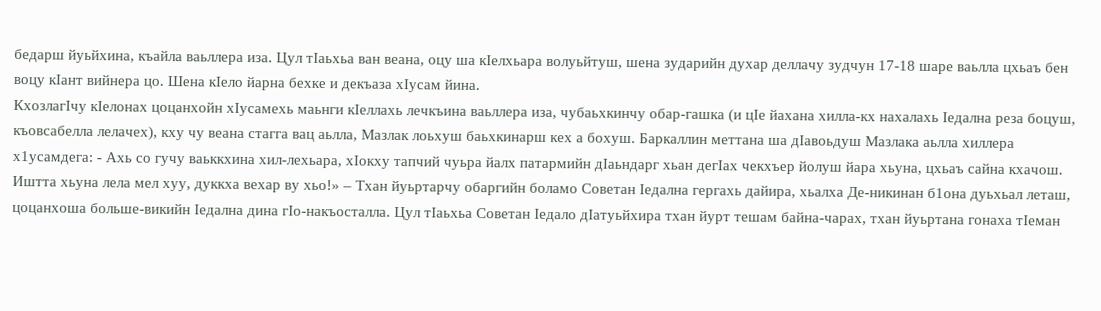бедарш йуьйхина, къайла ваьллера иза. Цул тIаьхьа ван веана, оцу ша кIелхьара волуьйтуш, шена зударийн духар деллачу зудчун 17-18 шаре ваьлла цхьаъ бен воцу кIант вийнера цо. Шена кIело йарна бехке и декъаза хIусам йина.
КхозлагIчу кIелонах цоцанхойн хIусамехь маьнги кIеллахь лечкъина ваьллера иза, чубаьхкинчу обар-гашка (и цIе йахана хилла-кх нахалахь Iедална реза боцуш, къовсабелла лелачех), кху чу веана стагга вац аьлла, Мазлак лоьхуш баьхкинарш кех а бохуш. Баркаллин меттана ша дIавоьдуш Мазлака аьлла хиллера х1усамдега: - Ахь со гучу ваьккхина хил-лехьара, хIокху тапчий чуьра йалх патармийн дIаьндарг хьан дегIах чекхъер йолуш йара хьуна, цхьаъ сайна кхачош. Иштта хьуна лела мел хуу, дуккха вехар ву хьо!» – Тхан йуьртарчу обаргийн боламо Советан Iедална гергахь дайира, хьалха Де-никинан б1она дуьхьал леташ, цоцанхоша больше-викийн Iедална дина гIо-накъосталла. Цул тIаьхьа Советан Iедало дIатуьйхира тхан йурт тешам байна-чарах, тхан йуьртана гонаха тIеман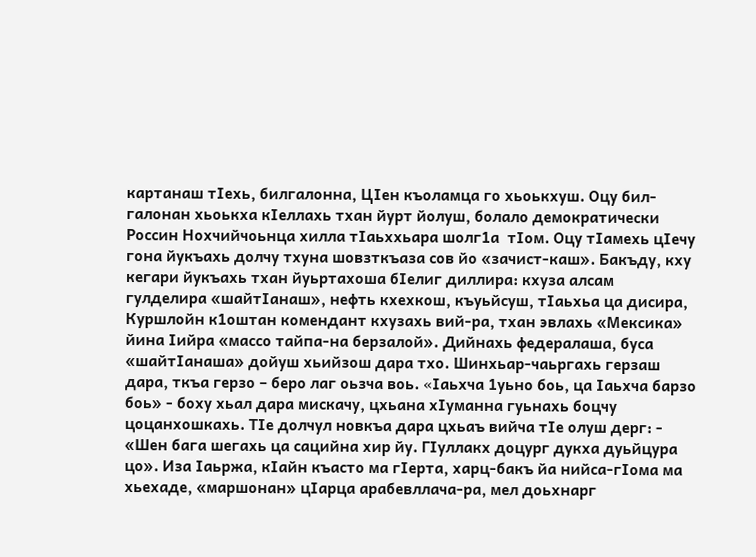картанаш тIехь, билгалонна, ЦIен къоламца го хьоькхуш. Оцу бил-галонан хьоькха кIеллахь тхан йурт йолуш, болало демократически Россин Нохчийчоьнца хилла тIаьххьара шолг1а  тIом. Оцу тIамехь цIечу гона йукъахь долчу тхуна шовзткъаза сов йо «зачист-каш». Бакъду, кху кегари йукъахь тхан йуьртахоша бIелиг диллира: кхуза алсам гулделира «шайтIанаш», нефть кхехкош, къуьйсуш, тIаьхьа ца дисира, Куршлойн к1оштан комендант кхузахь вий-ра, тхан эвлахь «Мексика» йина Iийра «массо тайпа-на берзалой». Дийнахь федералаша, буса «шайтIанаша» дойуш хьийзош дара тхо. Шинхьар-чаьргахь герзаш дара, ткъа герзо – беро лаг оьзча воь. «Iаьхча 1уьно боь, ца Iаьхча барзо боь» - боху хьал дара мискачу, цхьана хIуманна гуьнахь боцчу цоцанхошкахь. ТIе долчул новкъа дара цхьаъ вийча тIе олуш дерг: - «Шен бага шегахь ца сацийна хир йу. ГIуллакх доцург дукха дуьйцура цо». Иза Iаьржа, кIайн къасто ма гIерта, харц-бакъ йа нийса-гIома ма хьехаде, «маршонан» цIарца арабевллача-ра, мел доьхнарг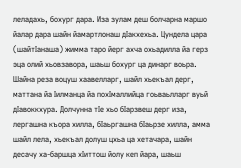леладахь, бохург дара. Иза зулам деш болчарна маршо йалар дара шайн йамартлонаш дIакхехьа. Цундела цара (шайтIанаша) жимма таро йерг ахча охьадилла йа герз эца олий хьовзавора, шаьш бохург ца динарг воьра. Шайна реза воцуш хаавелларг, шайл хьекъал дерг, маттана йа Iилманца йа похIмаллийца гоьваьлларг вуьй дIавоккхура. Долчунна тIе хьо бIарзвеш дерг иза, лергашна къора хилла, бIаьргашна бIаьрзе хилла, амма шайл лела, хьекъал долуш цхьа ца хетачара, шайн десачу ха-баршца хIиттош йолу кеп йара, шаьш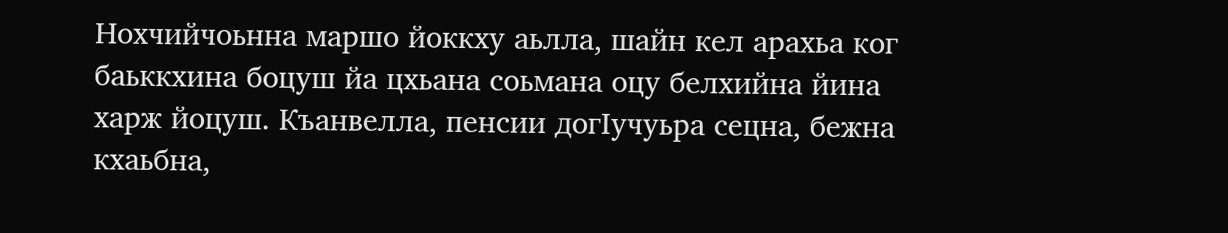Нохчийчоьнна маршо йоккху аьлла, шайн кел арахьа ког баьккхина боцуш йа цхьана соьмана оцу белхийна йина харж йоцуш. Къанвелла, пенсии догIучуьра сецна, бежна кхаьбна,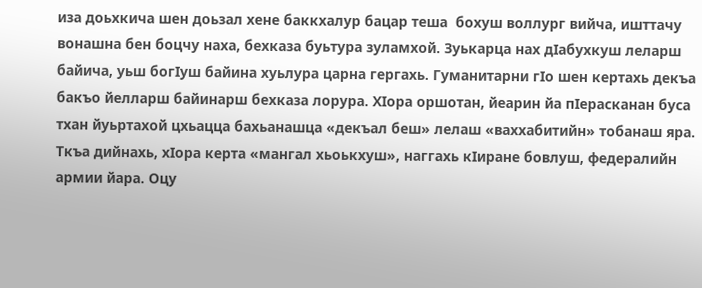иза доьхкича шен доьзал хене баккхалур бацар теша  бохуш воллург вийча, ишттачу вонашна бен боцчу наха, бехказа буьтура зуламхой. Зуькарца нах дIабухкуш леларш байича, уьш богIуш байина хуьлура царна гергахь. Гуманитарни гIо шен кертахь декъа бакъо йелларш байинарш бехказа лорура. ХIора оршотан, йеарин йа пIерасканан буса тхан йуьртахой цхьацца бахьанашца «декъал беш» лелаш «ваххабитийн» тобанаш яра. Ткъа дийнахь, хIора керта «мангал хьоькхуш», наггахь кIиране бовлуш, федералийн армии йара. Оцу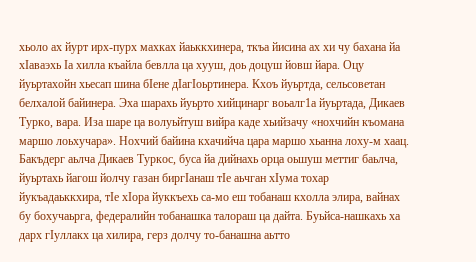хьоло ах йурт ирх-пурх махках йаьккхинера, ткъа йисина ах хи чу бахана йа хIаваэхь Iа хилла къайла бевлла ца хууш, доь доцуш йовш йара. Оцу йуьртахойн хьесап шина бIене дIагIоьртинера. Кхоъ йуьртда, сельсоветан белхалой байинера. Эха шарахь йуьрто хийцинарг воьалг1а йуьртада, Дикаев Турко, вара. Иза шаре ца волуьйтуш вийра каде хьийзачу «нохчийн къомана маршо лоьхучара». Нохчий байина кхачийча цара маршо хьанна лоху-м хаац. Бакъдерг аьлча Дикаев Туркос, буса йа дийнахь орца оьшуш меттиг баьлча, йуьртахь йагош йолчу газан биргIанаш тIе аьчган хIума тохар йукъадаьккхира, тIе хIора йуккъехь са-мо еш тобанаш кхолла элира, вайнах бу бохучаьрга, федералийн тобанашка талораш ца дайта. Буьйса-нашкахь ха дарх гIуллакх ца хилира, герз долчу то-банашна аьтто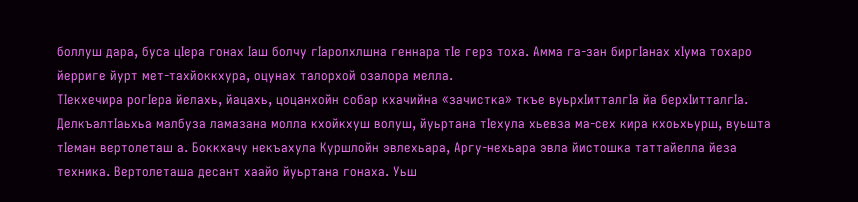боллуш дара, буса цIера гонах Iаш болчу гIаролхлшна геннара тIе герз тоха. Амма га-зан биргIанах хIума тохаро йерриге йурт мет-тахйоккхура, оцунах талорхой озалора мелла.
ТIекхечира рогIера йелахь, йацахь, цоцанхойн собар кхачийна «зачистка» ткъе вуьрхIитталгIа йа берхIитталгIа. ДелкъалтIаьхьа малбуза ламазана молла кхойкхуш волуш, йуьртана тIехула хьевза ма-сех кира кхоьхьурш, вуьшта тIеман вертолеташ а. Боккхачу некъахула Куршлойн эвлехьара, Аргу-нехьара эвла йистошка таттайелла йеза техника. Вертолеташа десант хаайо йуьртана гонаха. Уьш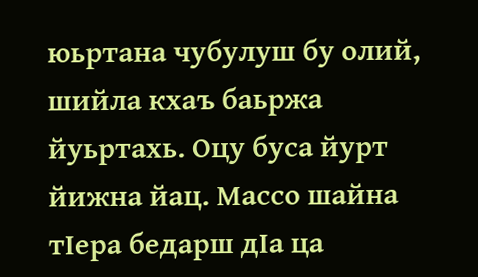юьртана чубулуш бу олий, шийла кхаъ баьржа йуьртахь. Оцу буса йурт йижна йац. Массо шайна тIера бедарш дIа ца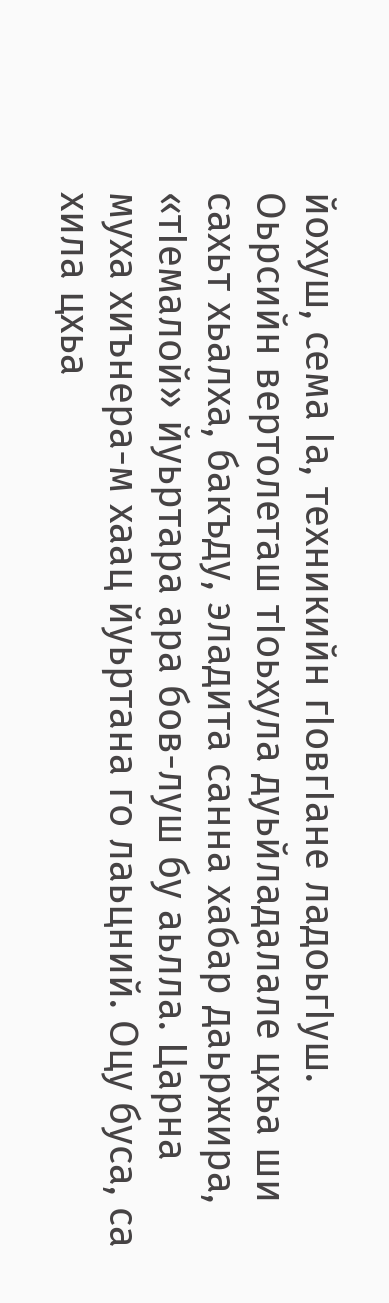йохуш, сема Iа, техникийн гIовгIане ладоьгIуш. Оьрсийн вертолеташ тIоьхула дуьйладалале цхьа ши сахьт хьалха, бакъду, эладита санна хабар даьржира, «тIемалой» йуьртара ара бов-луш бу аьлла. Царна муха хиънера-м хаац йуьртана го лаьцний. Оцу буса, са хила цхьа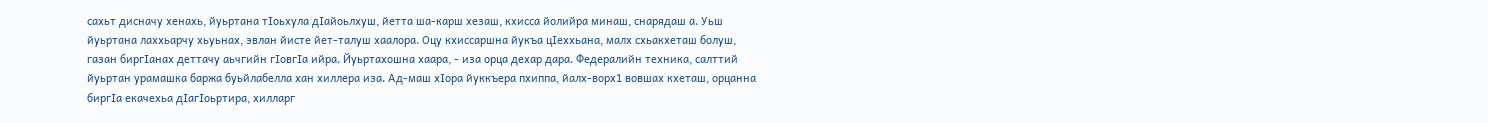сахьт дисначу хенахь, йуьртана тIоьхула дIайоьлхуш, йетта ша-карш хезаш, кхисса йолийра минаш, снарядаш а. Уьш йуьртана лаххьарчу хьуьнах, эвлан йисте йет-талуш хаалора. Оцу кхиссаршна йукъа цIеххьана, малх схьакхеташ болуш, газан биргIанах деттачу аьчгийн гIовгIа ийра. Йуьртахошна хаара, - иза орца дехар дара. Федералийн техника, салттий йуьртан урамашка баржа буьйлабелла хан хиллера иза. Ад-маш хIора йуккъера пхиппа, йалх-ворх1 вовшах кхеташ, орцанна биргIа екачехьа дIагIоьртира, хилларг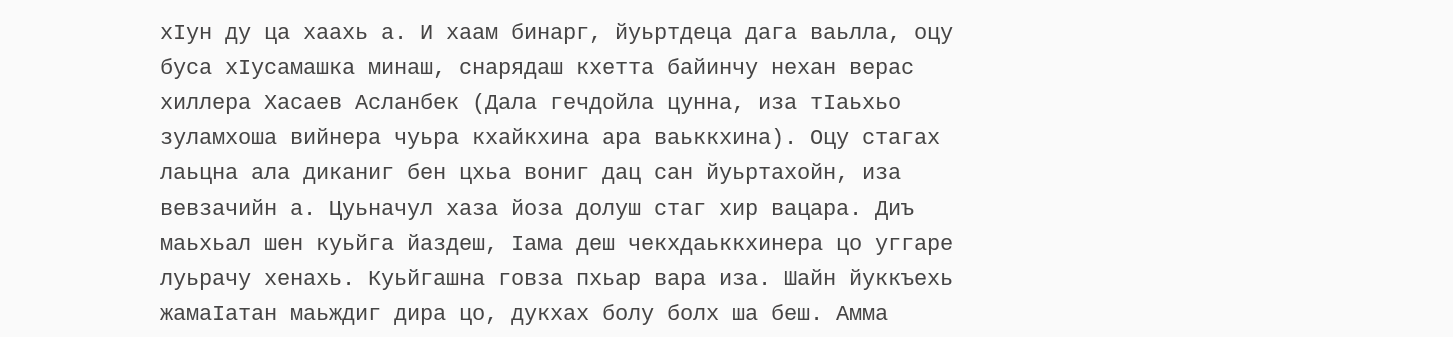хIун ду ца хаахь а. И хаам бинарг, йуьртдеца дага ваьлла, оцу буса хIусамашка минаш, снарядаш кхетта байинчу нехан верас хиллера Хасаев Асланбек (Дала гечдойла цунна, иза тIаьхьо зуламхоша вийнера чуьра кхайкхина ара ваьккхина). Оцу стагах лаьцна ала диканиг бен цхьа вониг дац сан йуьртахойн, иза вевзачийн а. Цуьначул хаза йоза долуш стаг хир вацара. Диъ маьхьал шен куьйга йаздеш, Iама деш чекхдаьккхинера цо уггаре луьрачу хенахь. Куьйгашна говза пхьар вара иза. Шайн йуккъехь жамаIатан маьждиг дира цо, дукхах болу болх ша беш. Амма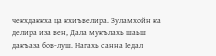чекхдаккха ца кхиъвелира. Зуламхойн ка делира иза вен, Дала мукълахь шаьш дакъаза бов-луш. Нагахь санна Iедал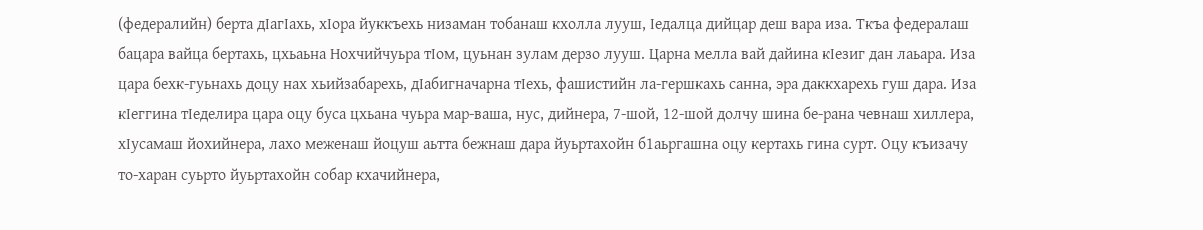(федералийн) берта дIагIахь, хIора йуккъехь низаман тобанаш кхолла лууш, Iедалца дийцар деш вара иза. Ткъа федералаш бацара вайца бертахь, цхьаьна Нохчийчуьра тIом, цуьнан зулам дерзо лууш. Царна мелла вай дайина кIезиг дан лаьара. Иза цара бехк-гуьнахь доцу нах хьийзабарехь, дIабигначарна тIехь, фашистийн ла-гершкахь санна, эра даккхарехь гуш дара. Иза кIеггина тIеделира цара оцу буса цхьана чуьра мар-ваша, нус, дийнера, 7-шой, 12-шой долчу шина бе-рана чевнаш хиллера, хIусамаш йохийнера, лахо меженаш йоцуш аьтта бежнаш дара йуьртахойн б1аьргашна оцу кертахь гина сурт. Оцу къизачу то-харан суьрто йуьртахойн собар кхачийнера,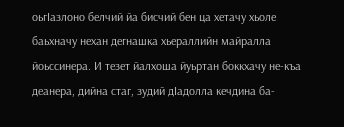оьгIазлоно белчий йа бисчий бен ца хетачу хьоле баьхначу нехан дегнашка хьераллийн майралла йоьссинера. И тезет йалхоша йуьртан боккхачу не-къа деанера, дийна стаг, зудий дIадолла кечдина ба-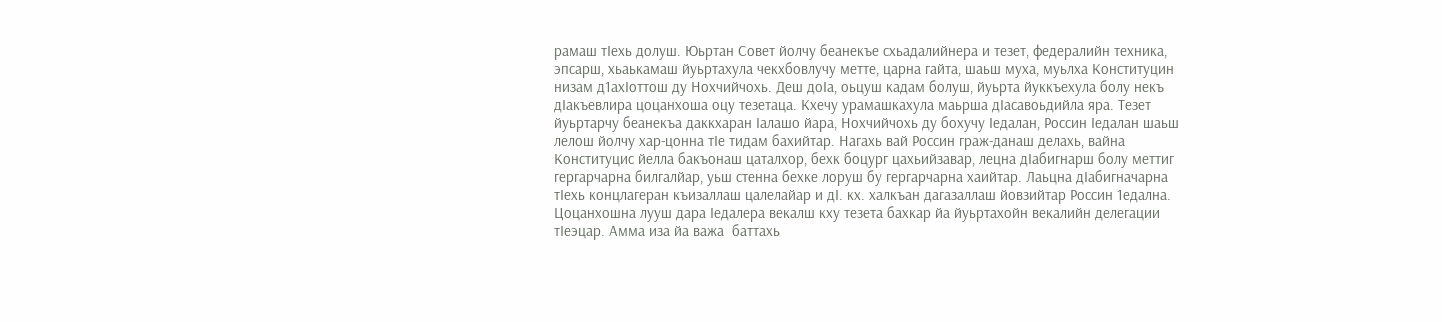рамаш тIехь долуш. Юьртан Совет йолчу беанекъе схьадалийнера и тезет, федералийн техника, эпсарш, хьаькамаш йуьртахула чекхбовлучу метте, царна гайта, шаьш муха, муьлха Конституцин низам д1ахIоттош ду Нохчийчохь. Деш доIа, оьцуш кадам болуш, йуьрта йуккъехула болу некъ дIакъевлира цоцанхоша оцу тезетаца. Кхечу урамашкахула маьрша дIасавоьдийла яра. Тезет йуьртарчу беанекъа даккхаран Iалашо йара, Нохчийчохь ду бохучу Iедалан, Россин Iедалан шаьш лелош йолчу хар-цонна тIе тидам бахийтар. Нагахь вай Россин граж-данаш делахь, вайна Конституцис йелла бакъонаш цаталхор, бехк боцург цахьийзавар, лецна дIабигнарш болу меттиг гергарчарна билгалйар, уьш стенна бехке лоруш бу гергарчарна хаийтар. Лаьцна дIабигначарна тIехь концлагеран къизаллаш цалелайар и дI. кх. халкъан дагазаллаш йовзийтар Россин 1едална. Цоцанхошна лууш дара Iедалера векалш кху тезета бахкар йа йуьртахойн векалийн делегации тIеэцар. Амма иза йа важа  баттахь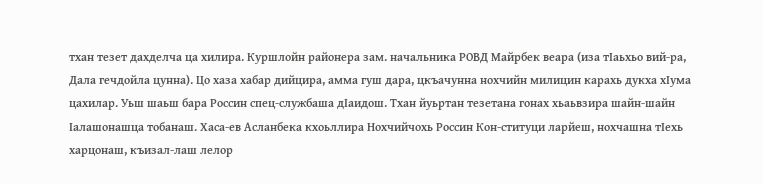тхан тезет дахделча ца хилира. Куршлойн районера зам. начальника РОВД Майрбек веара (иза тIаьхьо вий-ра, Дала гечдойла цунна). Цо хаза хабар дийцира, амма гуш дара, цкъачунна нохчийн милицин карахь дукха хIума цахилар. Уьш шаьш бара Россин спец-службаша дIаидош. Тхан йуьртан тезетана гонах хьаьвзира шайн-шайн Iалашонашца тобанаш. Хаса-ев Асланбека кхоьллира Нохчийчохь Россин Кон-ституци ларйеш, нохчашна тIехь харцонаш, къизал-лаш лелор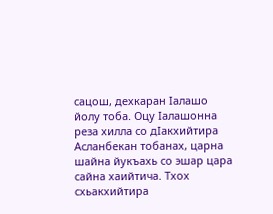сацош, дехкаран Iалашо йолу тоба. Оцу Iалашонна реза хилла со дIакхийтира Асланбекан тобанах, царна шайна йукъахь со эшар цара сайна хаийтича. Тхох схьакхийтира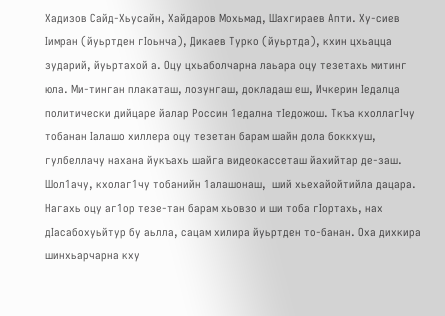Хадизов Сайд-Хьусайн, Хайдаров Мохьмад, Шахгираев Апти. Ху-сиев Iимран (йуьртден гIоьнча), Дикаев Турко (йуьртда), кхин цхьацца зударий, йуьртахой а. Оцу цхьаболчарна лаьара оцу тезетахь митинг юла. Ми-тинган плакаташ, лозунгаш, докладаш еш, Ичкерин Iедалца политически дийцаре йалар Россин 1едална тIедожош. Ткъа кхоллагIчу тобанан Iалашо хиллера оцу тезетан барам шайн дола боккхуш, гулбеллачу нахана йукъахь шайга видеокассеташ йахийтар де-заш. Шол1ачу, кхолаг1чу тобанийн 1алашонаш,  ший хьехайойтийла дацара. Нагахь оцу аг1ор тезе-тан барам хьовзо и ши тоба гIортахь, нах дIасабохуьйтур бу аьлла, сацам хилира йуьртден то-банан. Оха дихкира шинхьарчарна кху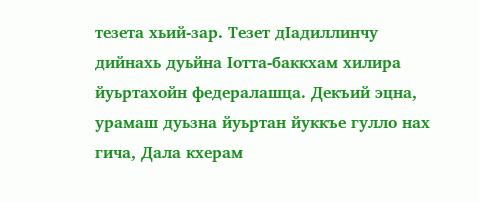тезета хьий-зар. Тезет дIадиллинчу дийнахь дуьйна Iотта-баккхам хилира йуьртахойн федералашца. Декъий эцна, урамаш дуьзна йуьртан йуккъе гулло нах гича, Дала кхерам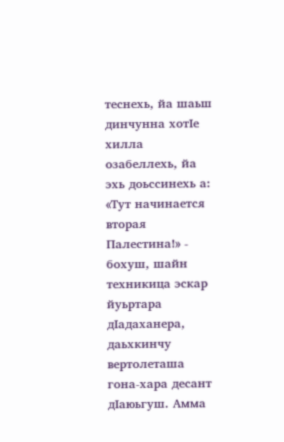теснехь, йа шаьш динчунна хотIе хилла озабеллехь, йа эхь доьссинехь а: «Тут начинается вторая Палестина!» - бохуш, шайн техникица эскар йуьртара дIадаханера, даьхкинчу вертолеташа гона-хара десант дIаюьгуш. Амма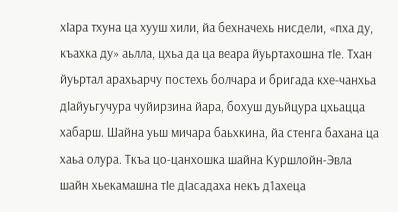хIара тхуна ца хууш хили, йа бехначехь нисдели, «пха ду, къахка ду» аьлла, цхьа да ца веара йуьртахошна тIе. Тхан йуьртал арахьарчу постехь болчара и бригада кхе-чанхьа дIайуьгучура чуйирзина йара, бохуш дуьйцура цхьацца хабарш. Шайна уьш мичара баьхкина, йа стенга бахана ца хаьа олура. Ткъа цо-цанхошка шайна Куршлойн-Эвла шайн хьекамашна тIе дIасадаха некъ д1ахеца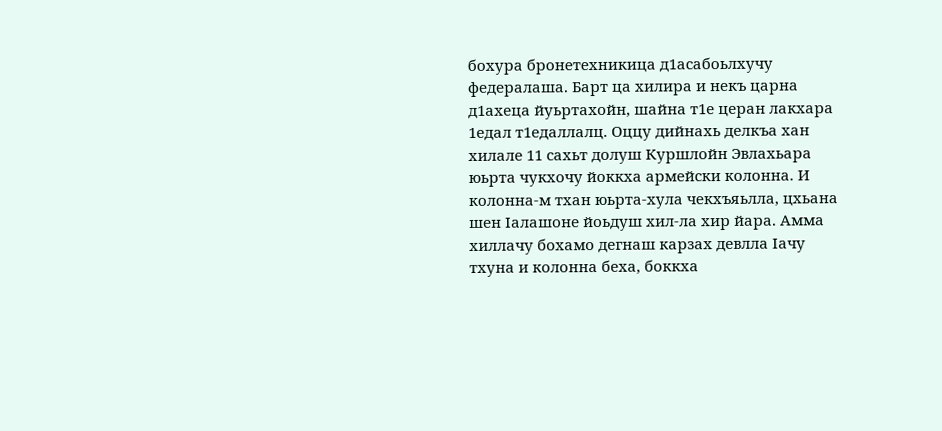бохура бронетехникица д1асабоьлхучу федералаша. Барт ца хилира и некъ царна д1ахеца йуьртахойн, шайна т1е церан лакхара 1едал т1едаллалц. Оццу дийнахь делкъа хан хилале 11 сахьт долуш Куршлойн Эвлахьара юьрта чукхочу йоккха армейски колонна. И колонна-м тхан юьрта-хула чекхъяьлла, цхьана шен Iалашоне йоьдуш хил-ла хир йара. Амма хиллачу бохамо дегнаш карзах девлла Iачу тхуна и колонна беха, боккха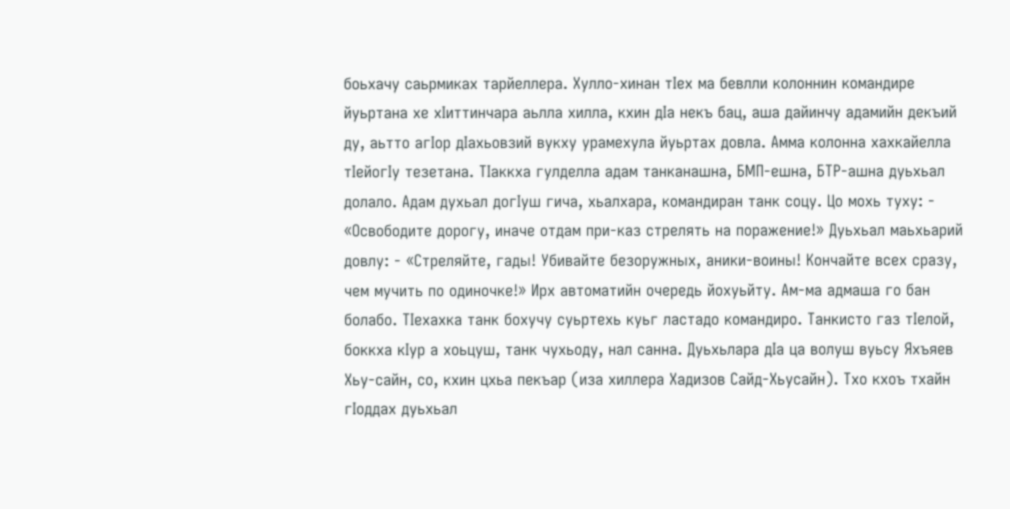боьхачу саьрмиках тарйеллера. Хулло-хинан тIех ма бевлли колоннин командире йуьртана хе хIиттинчара аьлла хилла, кхин дIа некъ бац, аша дайинчу адамийн декъий ду, аьтто агIор дIахьовзий вукху урамехула йуьртах довла. Амма колонна хахкайелла тIейогIу тезетана. ТIаккха гулделла адам танканашна, БМП-ешна, БТР-ашна дуьхьал долало. Адам духьал догIуш гича, хьалхара, командиран танк соцу. Цо мохь туху: - «Освободите дорогу, иначе отдам при-каз стрелять на поражение!» Дуьхьал маьхьарий довлу: - «Стреляйте, гады! Убивайте безоружных, аники-воины! Кончайте всех сразу, чем мучить по одиночке!» Ирх автоматийн очередь йохуьйту. Ам-ма адмаша го бан болабо. ТIехахка танк бохучу суьртехь куьг ластадо командиро. Танкисто газ тIелой, боккха кIур а хоьцуш, танк чухьоду, нал санна. Дуьхьлара дIа ца волуш вуьсу Яхъяев Хьу-сайн, со, кхин цхьа пекъар (иза хиллера Хадизов Сайд-Хьусайн). Тхо кхоъ тхайн гIоддах дуьхьал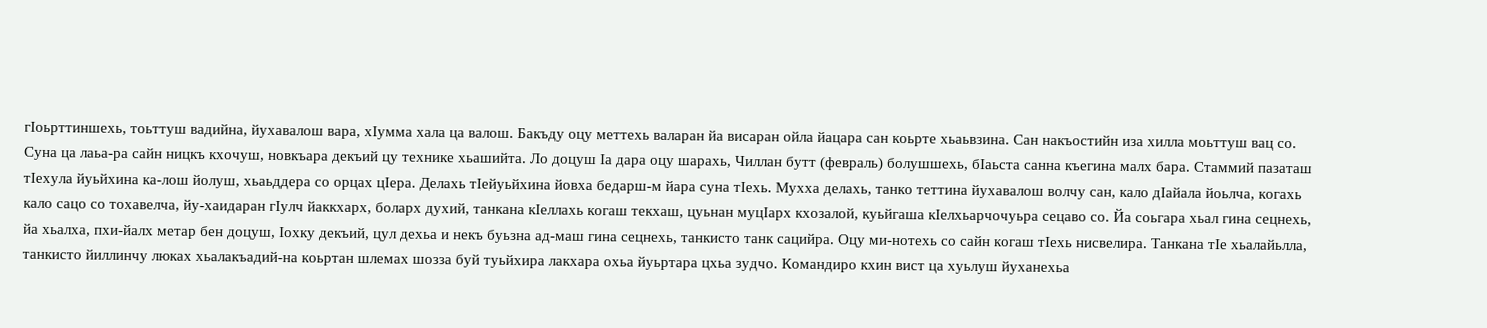гIоьрттиншехь, тоьттуш вадийна, йухавалош вара, хIумма хала ца валош. Бакъду оцу меттехь валаран йа висаран ойла йацара сан коьрте хьаьвзина. Сан накъостийн иза хилла моьттуш вац со. Суна ца лаьа-ра сайн ницкъ кхочуш, новкъара декъий цу технике хьашийта. Ло доцуш Iа дара оцу шарахь, Чиллан бутт (февраль) болушшехь, бIаьста санна къегина малх бара. Стаммий пазаташ тIехула йуьйхина ка-лош йолуш, хьаьддера со орцах цIера. Делахь тIейуьйхина йовха бедарш-м йара суна тIехь. Мухха делахь, танко теттина йухавалош волчу сан, кало дIайала йоьлча, когахь кало сацо со тохавелча, йу-хаидаран гIулч йаккхарх, боларх духий, танкана кIеллахь когаш текхаш, цуьнан муцIарх кхозалой, куьйгаша кIелхьарчочуьра сецаво со. Йа соьгара хьал гина сецнехь, йа хьалха, пхи-йалх метар бен доцуш, Iохку декъий, цул дехьа и некъ буьзна ад-маш гина сецнехь, танкисто танк сацийра. Оцу ми-нотехь со сайн когаш тIехь нисвелира. Танкана тIе хьалайьлла, танкисто йиллинчу люках хьалакъадий-на коьртан шлемах шозза буй туьйхира лакхара охьа йуьртара цхьа зудчо. Командиро кхин вист ца хуьлуш йуханехьа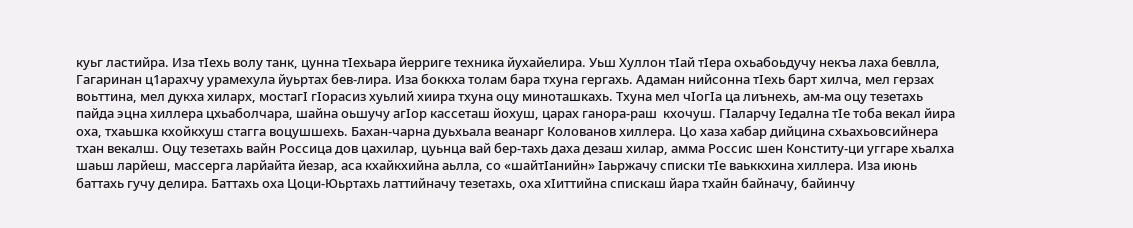куьг ластийра. Иза тIехь волу танк, цунна тIехьара йерриге техника йухайелира. Уьш Хуллон тIай тIера охьабоьдучу некъа лаха бевлла, Гагаринан ц1арахчу урамехула йуьртах бев-лира. Иза боккха толам бара тхуна гергахь. Адаман нийсонна тIехь барт хилча, мел герзах воьттина, мел дукха хиларх, мостагI гIорасиз хуьлий хиира тхуна оцу миноташкахь. Тхуна мел чIогIа ца лиънехь, ам-ма оцу тезетахь пайда эцна хиллера цхьаболчара, шайна оьшучу агIор кассеташ йохуш, царах ганора-раш  кхочуш. ГIаларчу Iедална тIе тоба векал йира оха, тхаьшка кхойкхуш стагга воцушшехь. Бахан-чарна дуьхьала веанарг Колованов хиллера. Цо хаза хабар дийцина схьахьовсийнера тхан векалш. Оцу тезетахь вайн Россица дов цахилар, цуьнца вай бер-тахь даха дезаш хилар, амма Россис шен Конститу-ци уггаре хьалха шаьш ларйеш, массерга ларйайта йезар, аса кхайкхийна аьлла, со «шайтIанийн» Iаьржачу списки тIе ваьккхина хиллера. Иза июнь баттахь гучу делира. Баттахь оха Цоци-Юьртахь латтийначу тезетахь, оха хIиттийна спискаш йара тхайн байначу, байинчу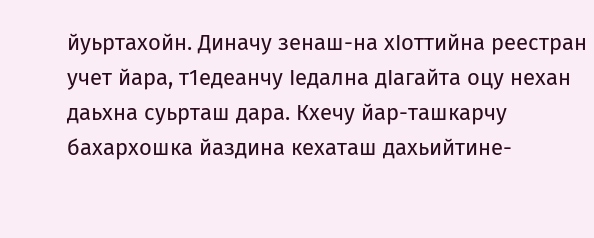йуьртахойн. Диначу зенаш-на хIоттийна реестран учет йара, т1едеанчу Iедална дIагайта оцу нехан даьхна суьрташ дара. Кхечу йар-ташкарчу бахархошка йаздина кехаташ дахьийтине-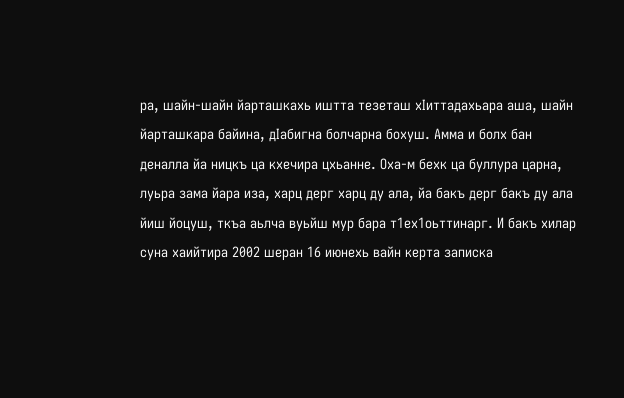ра, шайн-шайн йарташкахь иштта тезеташ хIиттадахьара аша, шайн йарташкара байина, дIабигна болчарна бохуш. Амма и болх бан деналла йа ницкъ ца кхечира цхьанне. Оха-м бехк ца буллура царна, луьра зама йара иза, харц дерг харц ду ала, йа бакъ дерг бакъ ду ала йиш йоцуш, ткъа аьлча вуьйш мур бара т1ех1оьттинарг. И бакъ хилар суна хаийтира 2002 шеран 16 июнехь вайн керта записка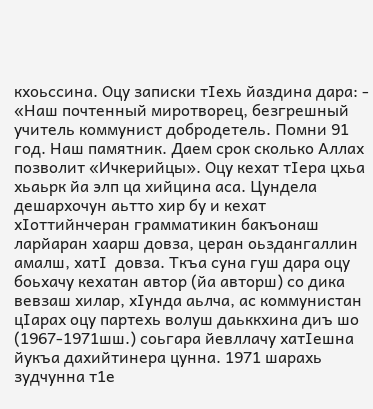кхоьссина. Оцу записки тIехь йаздина дара: - «Наш почтенный миротворец, безгрешный учитель коммунист добродетель. Помни 91 год. Наш памятник. Даем срок сколько Аллах позволит «Ичкерийцы». Оцу кехат тIера цхьа хьаьрк йа элп ца хийцина аса. Цундела дешархочун аьтто хир бу и кехат хIоттийнчеран грамматикин бакъонаш ларйаран хаарш довза, церан оьздангаллин амалш, хатI  довза. Ткъа суна гуш дара оцу боьхачу кехатан автор (йа авторш) со дика вевзаш хилар, хIунда аьлча, ас коммунистан цIарах оцу партехь волуш даьккхина диъ шо (1967-1971шш.) соьгара йевллачу хатIешна йукъа дахийтинера цунна. 1971 шарахь зудчунна т1е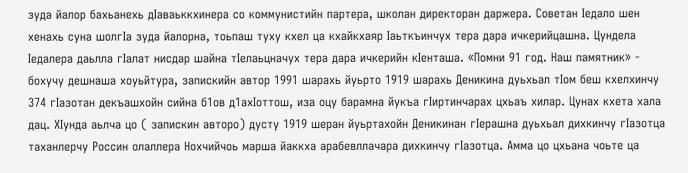зуда йалор бахьанехь дIаваьккхинера со коммунистийн партера, школан директоран даржера. Советан Iедало шен хенахь суна шолгIа зуда йалорна, тоьпаш туху кхел ца кхайкхаяр Iаьткъинчух тера дара ичкерийцашна. Цундела Iедалера даьлла гIалат нисдар шайна тIелаьцначух тера дара ичкерийн кIенташа. «Помни 91 год. Наш памятник» - бохучу дешнаша хоуьйтура, запискийн автор 1991 шарахь йуьрто 1919 шарахь Деникина дуьхьал тIом беш кхелхинчу 374 гIазотан декъашхойн сийна б1ов д1ахIоттош, иза оцу барамна йукъа гIиртинчарах цхьаъ хилар. Цунах кхета хала дац. ХIунда аьлча цо ( запискин авторо) дусту 1919 шеран йуьртахойн Деникинан гIерашна дуьхьал дихкинчу гIазотца таханлерчу Россин олаллера Нохчийчоь марша йаккха арабевллачара дихкинчу гIазотца. Амма цо цхьана чоьте ца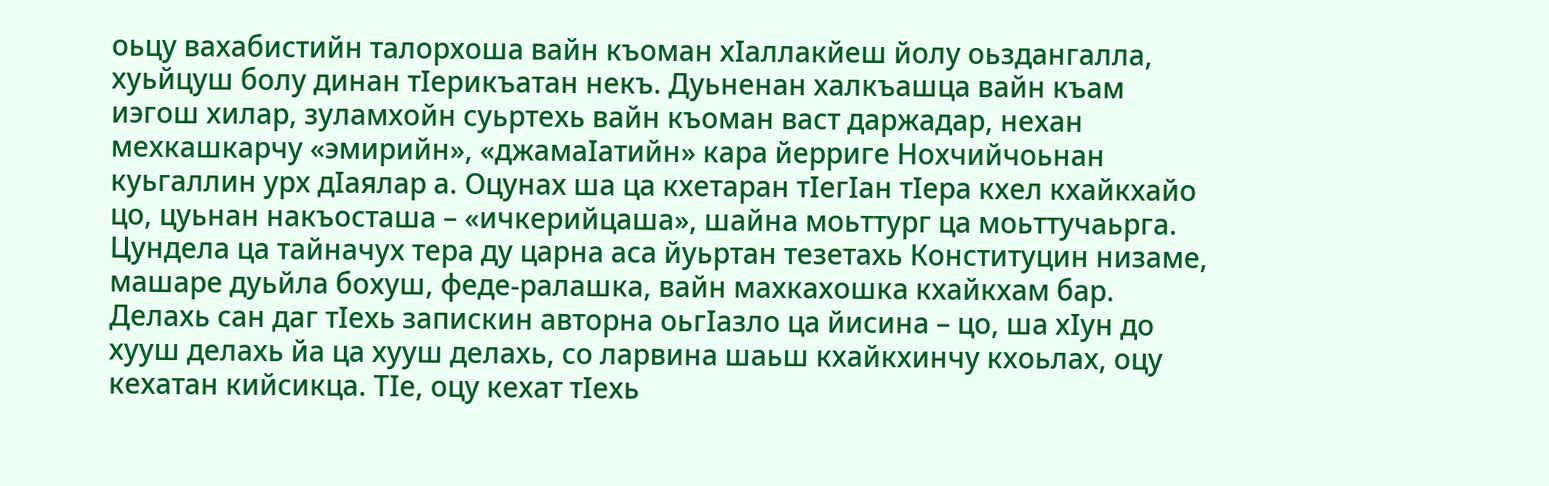оьцу вахабистийн талорхоша вайн къоман хIаллакйеш йолу оьздангалла, хуьйцуш болу динан тIерикъатан некъ. Дуьненан халкъашца вайн къам иэгош хилар, зуламхойн суьртехь вайн къоман васт даржадар, нехан мехкашкарчу «эмирийн», «джамаIатийн» кара йерриге Нохчийчоьнан куьгаллин урх дIаялар а. Оцунах ша ца кхетаран тIегIан тIера кхел кхайкхайо цо, цуьнан накъосташа – «ичкерийцаша», шайна моьттург ца моьттучаьрга. Цундела ца тайначух тера ду царна аса йуьртан тезетахь Конституцин низаме, машаре дуьйла бохуш, феде-ралашка, вайн махкахошка кхайкхам бар. Делахь сан даг тIехь запискин авторна оьгIазло ца йисина – цо, ша хIун до хууш делахь йа ца хууш делахь, со ларвина шаьш кхайкхинчу кхоьлах, оцу кехатан кийсикца. ТIе, оцу кехат тIехь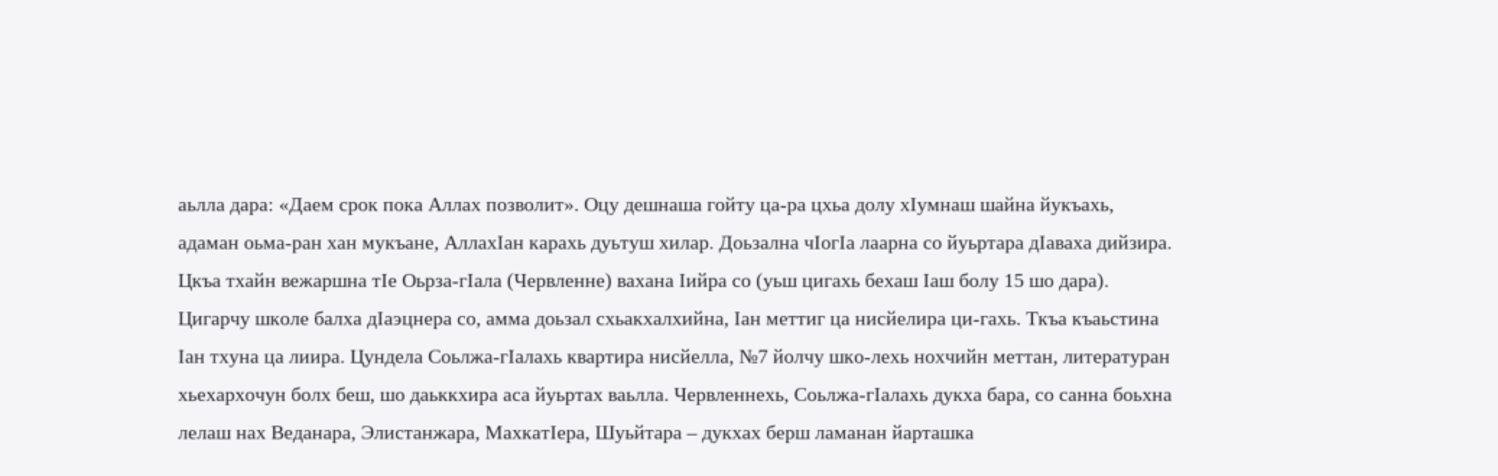аьлла дара: «Даем срок пока Аллах позволит». Оцу дешнаша гойту ца-ра цхьа долу хIумнаш шайна йукъахь, адаман оьма-ран хан мукъане, АллахIан карахь дуьтуш хилар. Доьзална чIогIа лаарна со йуьртара дIаваха дийзира. Цкъа тхайн вежаршна тIе Оьрза-гIала (Червленне) вахана Iийра со (уьш цигахь бехаш Iаш болу 15 шо дара). Цигарчу школе балха дIаэцнера со, амма доьзал схьакхалхийна, Iан меттиг ца нисйелира ци-гахь. Ткъа къаьстина Iан тхуна ца лиира. Цундела Соьлжа-гIалахь квартира нисйелла, №7 йолчу шко-лехь нохчийн меттан, литературан хьехархочун болх беш, шо даьккхира аса йуьртах ваьлла. Червленнехь, Соьлжа-гIалахь дукха бара, со санна боьхна лелаш нах Веданара, Элистанжара, МахкатIера, Шуьйтара – дукхах берш ламанан йарташка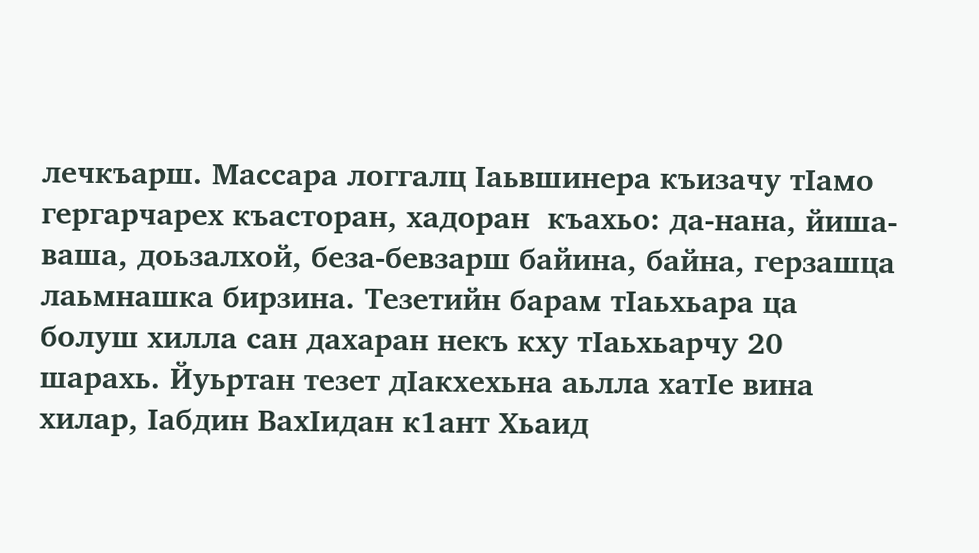лечкъарш. Массара логгалц Iаьвшинера къизачу тIамо гергарчарех къасторан, хадоран  къахьо: да-нана, йиша-ваша, доьзалхой, беза-бевзарш байина, байна, герзашца лаьмнашка бирзина. Тезетийн барам тIаьхьара ца болуш хилла сан дахаран некъ кху тIаьхьарчу 20 шарахь. Йуьртан тезет дIакхехьна аьлла хатIе вина хилар, Iабдин ВахIидан к1ант Хьаид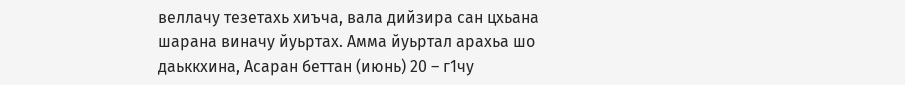веллачу тезетахь хиъча, вала дийзира сан цхьана шарана виначу йуьртах. Амма йуьртал арахьа шо даьккхина, Асаран беттан (июнь) 20 – г1чу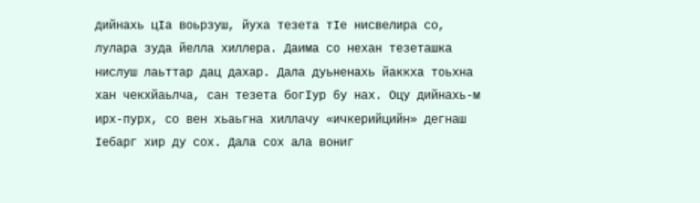дийнахь цIа воьрзуш, йуха тезета тIе нисвелира со, лулара зуда йелла хиллера. Даима со нехан тезеташка нислуш лаьттар дац дахар. Дала дуьненахь йаккха тоьхна хан чекхйаьлча, сан тезета богIур бу нах. Оцу дийнахь-м ирх-пурх, со вен хьаьгна хиллачу «ичкерийцийн» дегнаш Iебарг хир ду сох. Дала сох ала вониг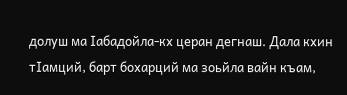долуш ма Iабадойла-кх церан дегнаш. Дала кхин тIамций, барт бохарций ма зоьйла вайн къам,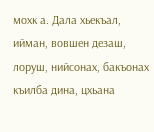мохк а. Дала хьекъал, ийман, вовшен дезаш, лоруш, нийсонах, бакъонах къилба дина, цхьана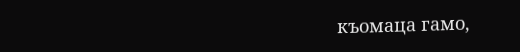къомаца гамо,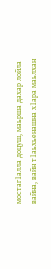мостаг1алла доцуш, маьрша дахар лойла вайна, вайн т1аьхьенашна х1ара маьлхан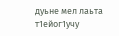дуьне мел лаьта т1ейог1учу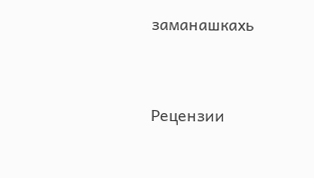заманашкахь


Рецензии